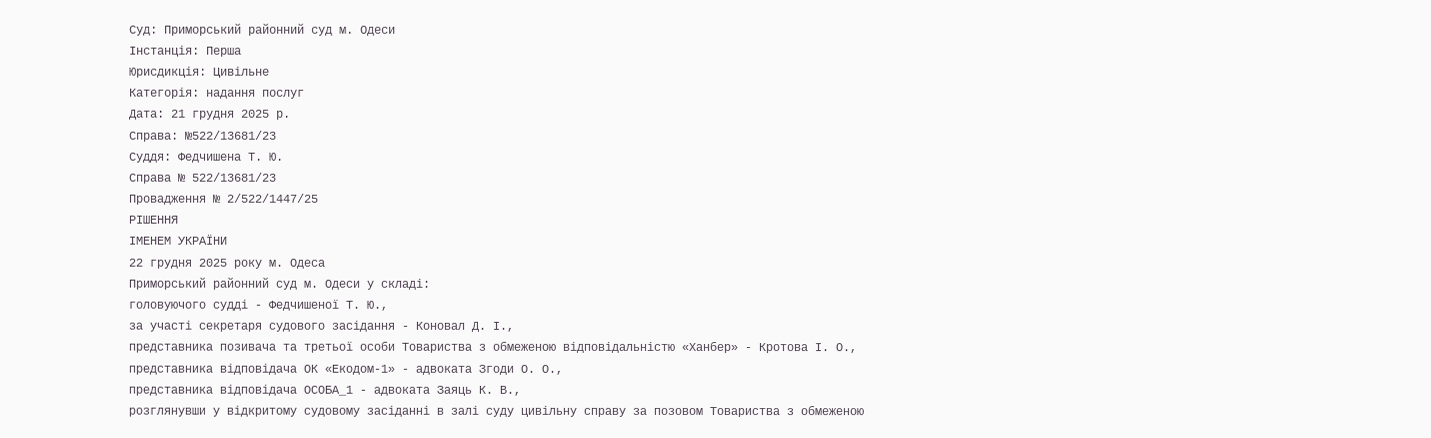Суд: Приморський районний суд м. Одеси
Інстанція: Перша
Юрисдикція: Цивільне
Категорія: надання послуг
Дата: 21 грудня 2025 р.
Справа: №522/13681/23
Суддя: Федчишена Т. Ю.
Справа № 522/13681/23
Провадження № 2/522/1447/25
РІШЕННЯ
ІМЕНЕМ УКРАЇНИ
22 грудня 2025 року м. Одеса
Приморський районний суд м. Одеси у складі:
головуючого судді - Федчишеної Т. Ю.,
за участі секретаря судового засідання - Коновал Д. І.,
представника позивача та третьої особи Товариства з обмеженою відповідальністю «Ханбер» - Кротова І. О.,
представника відповідача ОК «Екодом-1» - адвоката Згоди О. О.,
представника відповідача ОСОБА_1 - адвоката Заяць К. В.,
розглянувши у відкритому судовому засіданні в залі суду цивільну справу за позовом Товариства з обмеженою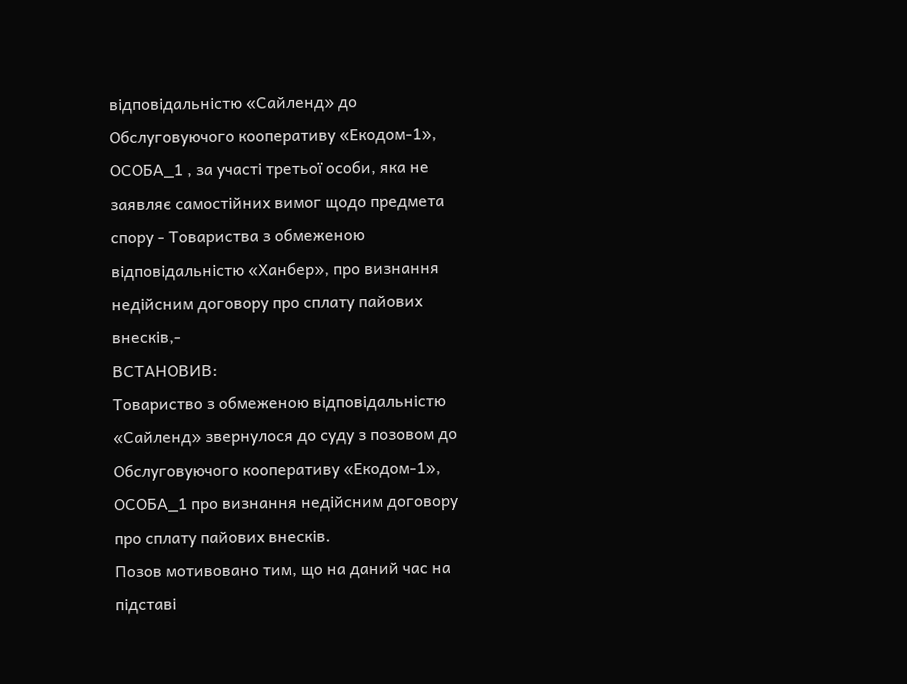відповідальністю «Сайленд» до Обслуговуючого кооперативу «Екодом-1», ОСОБА_1 , за участі третьої особи, яка не заявляє самостійних вимог щодо предмета спору - Товариства з обмеженою відповідальністю «Ханбер», про визнання недійсним договору про сплату пайових внесків,-
ВСТАНОВИВ:
Товариство з обмеженою відповідальністю «Сайленд» звернулося до суду з позовом до Обслуговуючого кооперативу «Екодом-1», ОСОБА_1 про визнання недійсним договору про сплату пайових внесків.
Позов мотивовано тим, що на даний час на підставі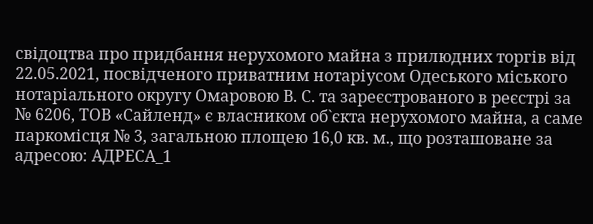свідоцтва про придбання нерухомого майна з прилюдних торгів від 22.05.2021, посвідченого приватним нотаріусом Одеського міського нотаріального округу Омаровою В. С. та зареєстрованого в реєстрі за № 6206, ТОВ «Сайленд» є власником об`єкта нерухомого майна, а саме паркомісця № 3, загальною площею 16,0 кв. м., що розташоване за адресою: АДРЕСА_1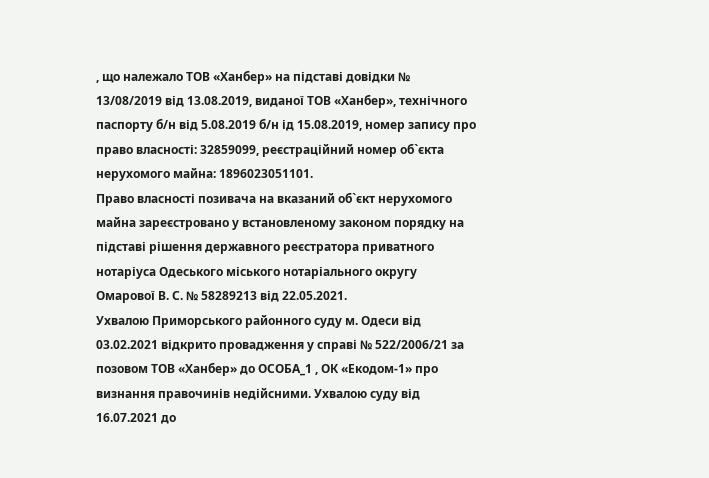, що належало ТОВ «Ханбер» на підставі довідки № 13/08/2019 від 13.08.2019, виданої ТОВ «Ханбер», технічного паспорту б/н від 5.08.2019 б/н ід 15.08.2019, номер запису про право власності: 32859099, реєстраційний номер об`єкта нерухомого майна: 1896023051101.
Право власності позивача на вказаний об`єкт нерухомого майна зареєстровано у встановленому законом порядку на підставі рішення державного реєстратора приватного нотаріуса Одеського міського нотаріального округу Омарової В. С. № 58289213 від 22.05.2021.
Ухвалою Приморського районного суду м. Одеси від 03.02.2021 відкрито провадження у справі № 522/2006/21 за позовом ТОВ «Ханбер» до ОСОБА_1 , ОК «Екодом-1» про визнання правочинів недійсними. Ухвалою суду від 16.07.2021 до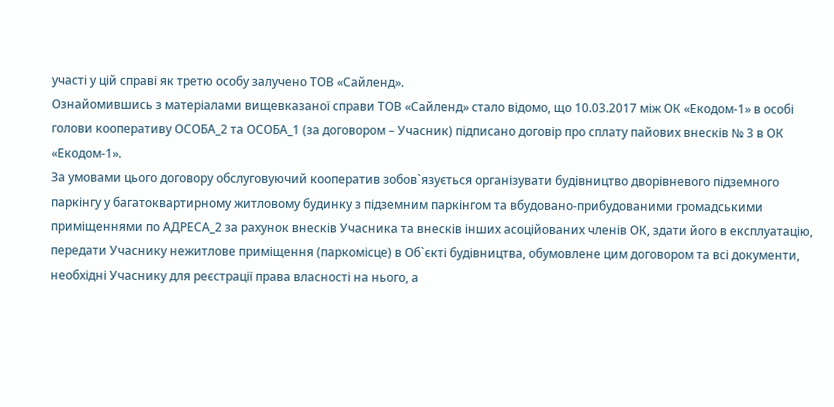участі у цій справі як третю особу залучено ТОВ «Сайленд».
Ознайомившись з матеріалами вищевказаної справи ТОВ «Сайленд» стало відомо, що 10.03.2017 між ОК «Екодом-1» в особі голови кооперативу ОСОБА_2 та ОСОБА_1 (за договором – Учасник) підписано договір про сплату пайових внесків № 3 в ОК «Екодом-1».
За умовами цього договору обслуговуючий кооператив зобов`язується організувати будівництво дворівневого підземного паркінгу у багатоквартирному житловому будинку з підземним паркінгом та вбудовано-прибудованими громадськими приміщеннями по АДРЕСА_2 за рахунок внесків Учасника та внесків інших асоційованих членів ОК, здати його в експлуатацію, передати Учаснику нежитлове приміщення (паркомісце) в Об`єкті будівництва, обумовлене цим договором та всі документи, необхідні Учаснику для реєстрації права власності на нього, а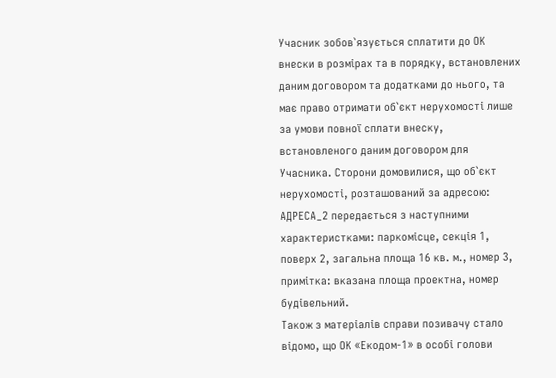Учасник зобов`язується сплатити до ОК внески в розмірах та в порядку, встановлених даним договором та додатками до нього, та має право отримати об`єкт нерухомості лише за умови повної сплати внеску, встановленого даним договором для Учасника. Сторони домовилися, що об`єкт нерухомості, розташований за адресою: АДРЕСА_2 передається з наступними характеристками: паркомісце, секція 1, поверх 2, загальна площа 16 кв. м., номер 3, примітка: вказана площа проектна, номер будівельний.
Також з матеріалів справи позивачу стало відомо, що ОК «Екодом-1» в особі голови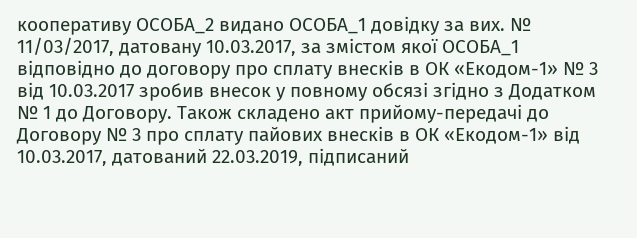кооперативу ОСОБА_2 видано ОСОБА_1 довідку за вих. № 11/03/2017, датовану 10.03.2017, за змістом якої ОСОБА_1 відповідно до договору про сплату внесків в ОК «Екодом-1» № 3 від 10.03.2017 зробив внесок у повному обсязі згідно з Додатком № 1 до Договору. Також складено акт прийому-передачі до Договору № 3 про сплату пайових внесків в ОК «Екодом-1» від 10.03.2017, датований 22.03.2019, підписаний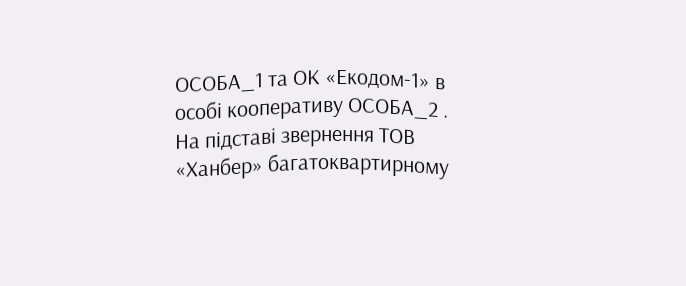ОСОБА_1 та ОК «Екодом-1» в особі кооперативу ОСОБА_2 .
На підставі звернення ТОВ «Ханбер» багатоквартирному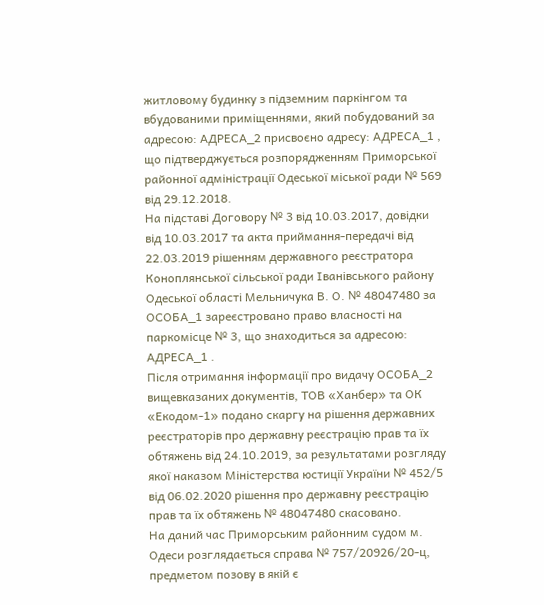житловому будинку з підземним паркінгом та вбудованими приміщеннями, який побудований за адресою: АДРЕСА_2 присвоєно адресу: АДРЕСА_1 , що підтверджується розпорядженням Приморської районної адміністрації Одеської міської ради № 569 від 29.12.2018.
На підставі Договору № 3 від 10.03.2017, довідки від 10.03.2017 та акта приймання-передачі від 22.03.2019 рішенням державного реєстратора Коноплянської сільської ради Іванівського району Одеської області Мельничука В. О. № 48047480 за ОСОБА_1 зареєстровано право власності на паркомісце № 3, що знаходиться за адресою: АДРЕСА_1 .
Після отримання інформації про видачу ОСОБА_2 вищевказаних документів, ТОВ «Ханбер» та ОК «Екодом-1» подано скаргу на рішення державних реєстраторів про державну реєстрацію прав та їх обтяжень від 24.10.2019, за результатами розгляду якої наказом Міністерства юстиції України № 452/5 від 06.02.2020 рішення про державну реєстрацію прав та їх обтяжень № 48047480 скасовано.
На даний час Приморським районним судом м. Одеси розглядається справа № 757/20926/20-ц, предметом позову в якій є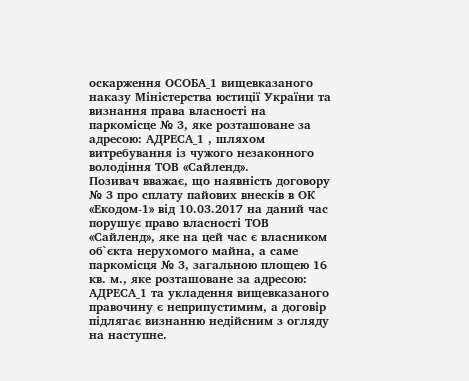оскарження ОСОБА_1 вищевказаного наказу Міністерства юстиції України та визнання права власності на паркомісце № 3, яке розташоване за адресою: АДРЕСА_1 , шляхом витребування із чужого незаконного володіння ТОВ «Сайленд».
Позивач вважає, що наявність договору № 3 про сплату пайових внесків в ОК «Екодом-1» від 10.03.2017 на даний час порушує право власності ТОВ «Сайленд», яке на цей час є власником об`єкта нерухомого майна, а саме паркомісця № 3, загальною площею 16 кв. м., яке розташоване за адресою: АДРЕСА_1 та укладення вищевказаного правочину є неприпустимим, а договір підлягає визнанню недійсним з огляду на наступне.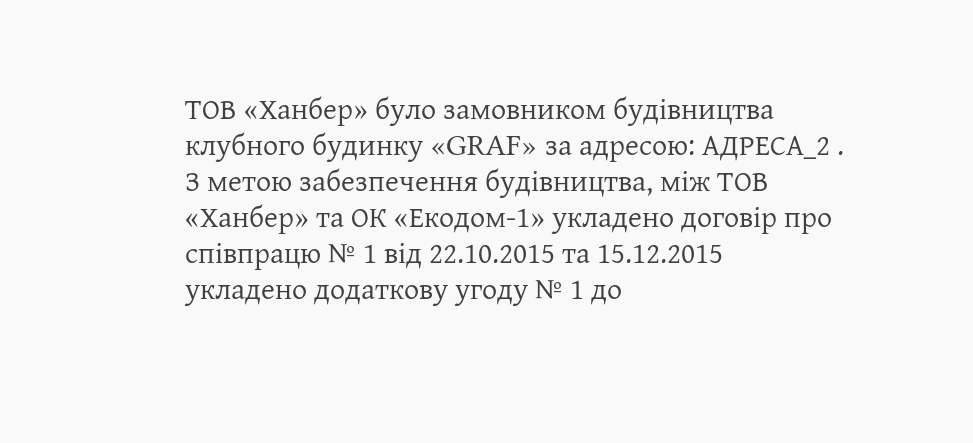ТОВ «Ханбер» було замовником будівництва клубного будинку «GRAF» за адресою: АДРЕСА_2 .
З метою забезпечення будівництва, між ТОВ «Ханбер» та ОК «Екодом-1» укладено договір про співпрацю № 1 від 22.10.2015 та 15.12.2015 укладено додаткову угоду № 1 до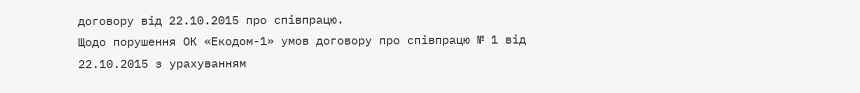договору від 22.10.2015 про співпрацю.
Щодо порушення ОК «Екодом-1» умов договору про співпрацю № 1 від 22.10.2015 з урахуванням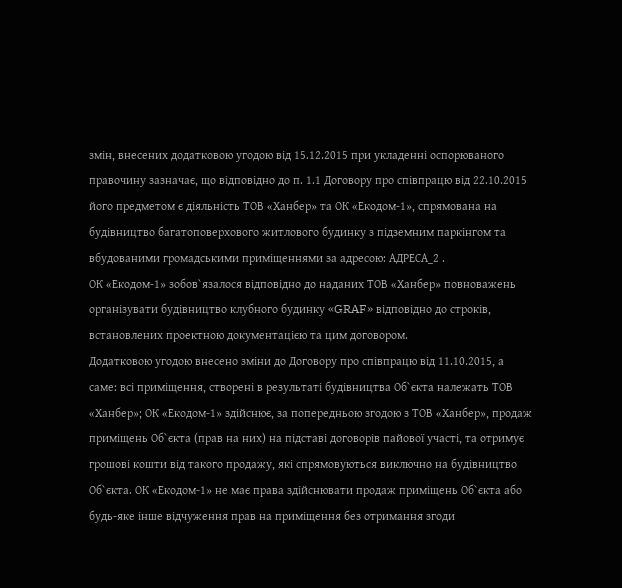змін, внесених додатковою угодою від 15.12.2015 при укладенні оспорюваного правочину зазначає, що відповідно до п. 1.1 Договору про співпрацю від 22.10.2015 його предметом є діяльність ТОВ «Ханбер» та ОК «Екодом-1», спрямована на будівництво багатоповерхового житлового будинку з підземним паркінгом та вбудованими громадськими приміщеннями за адресою: АДРЕСА_2 .
ОК «Екодом-1» зобов`язалося відповідно до наданих ТОВ «Ханбер» повноважень організувати будівництво клубного будинку «GRAF» відповідно до строків, встановлених проектною документацією та цим договором.
Додатковою угодою внесено зміни до Договору про співпрацю від 11.10.2015, а саме: всі приміщення, створені в результаті будівництва Об`єкта належать ТОВ «Ханбер»; ОК «Екодом-1» здійснює, за попередньою згодою з ТОВ «Ханбер», продаж приміщень Об`єкта (прав на них) на підставі договорів пайової участі, та отримує грошові кошти від такого продажу, які спрямовуються виключно на будівництво Об`єкта. ОК «Екодом-1» не має права здійснювати продаж приміщень Об`єкта або будь-яке інше відчуження прав на приміщення без отримання згоди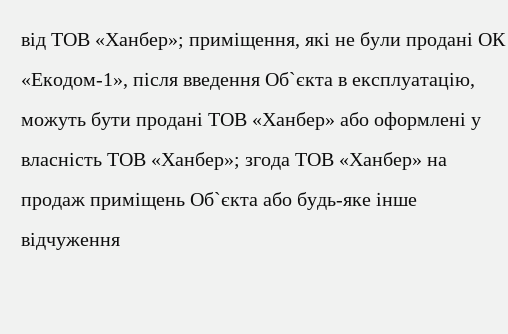від ТОВ «Ханбер»; приміщення, які не були продані ОК «Екодом-1», після введення Об`єкта в експлуатацію, можуть бути продані ТОВ «Ханбер» або оформлені у власність ТОВ «Ханбер»; згода ТОВ «Ханбер» на продаж приміщень Об`єкта або будь-яке інше відчуження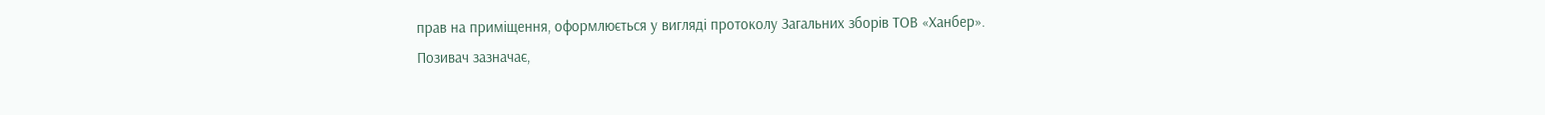прав на приміщення, оформлюється у вигляді протоколу Загальних зборів ТОВ «Ханбер».
Позивач зазначає,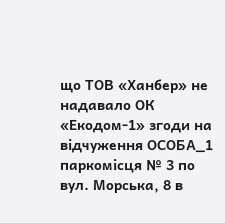що ТОВ «Ханбер» не надавало ОК «Екодом-1» згоди на відчуження ОСОБА_1 паркомісця № 3 по вул. Морська, 8 в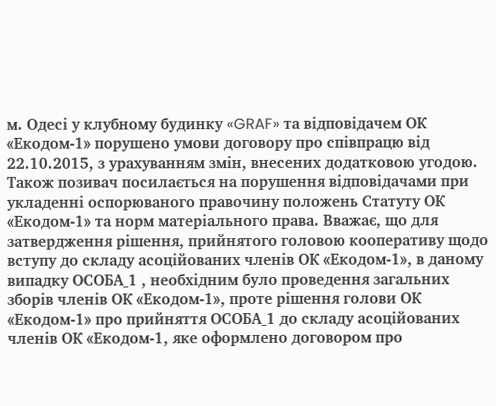м. Одесі у клубному будинку «GRAF» та відповідачем ОК «Екодом-1» порушено умови договору про співпрацю від 22.10.2015, з урахуванням змін, внесених додатковою угодою.
Також позивач посилається на порушення відповідачами при укладенні оспорюваного правочину положень Статуту ОК «Екодом-1» та норм матеріального права. Вважає, що для затвердження рішення, прийнятого головою кооперативу щодо вступу до складу асоційованих членів ОК «Екодом-1», в даному випадку ОСОБА_1 , необхідним було проведення загальних зборів членів ОК «Екодом-1», проте рішення голови ОК «Екодом-1» про прийняття ОСОБА_1 до складу асоційованих членів ОК «Екодом-1, яке оформлено договором про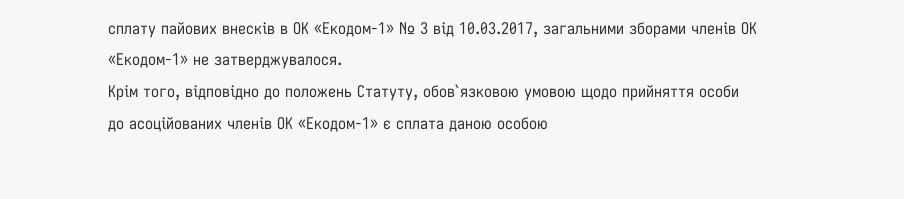сплату пайових внесків в ОК «Екодом-1» № 3 від 10.03.2017, загальними зборами членів ОК «Екодом-1» не затверджувалося.
Крім того, відповідно до положень Статуту, обов`язковою умовою щодо прийняття особи до асоційованих членів ОК «Екодом-1» є сплата даною особою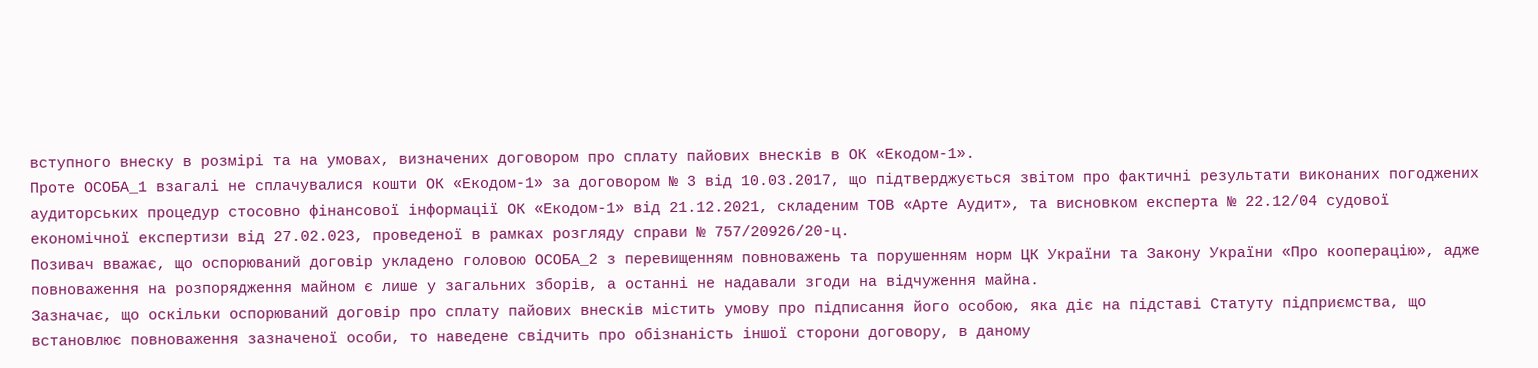вступного внеску в розмірі та на умовах, визначених договором про сплату пайових внесків в ОК «Екодом-1».
Проте ОСОБА_1 взагалі не сплачувалися кошти ОК «Екодом-1» за договором № 3 від 10.03.2017, що підтверджується звітом про фактичні результати виконаних погоджених аудиторських процедур стосовно фінансової інформації ОК «Екодом-1» від 21.12.2021, складеним ТОВ «Арте Аудит», та висновком експерта № 22.12/04 судової економічної експертизи від 27.02.023, проведеної в рамках розгляду справи № 757/20926/20-ц.
Позивач вважає, що оспорюваний договір укладено головою ОСОБА_2 з перевищенням повноважень та порушенням норм ЦК України та Закону України «Про кооперацію», адже повноваження на розпорядження майном є лише у загальних зборів, а останні не надавали згоди на відчуження майна.
Зазначає, що оскільки оспорюваний договір про сплату пайових внесків містить умову про підписання його особою, яка діє на підставі Статуту підприємства, що встановлює повноваження зазначеної особи, то наведене свідчить про обізнаність іншої сторони договору, в даному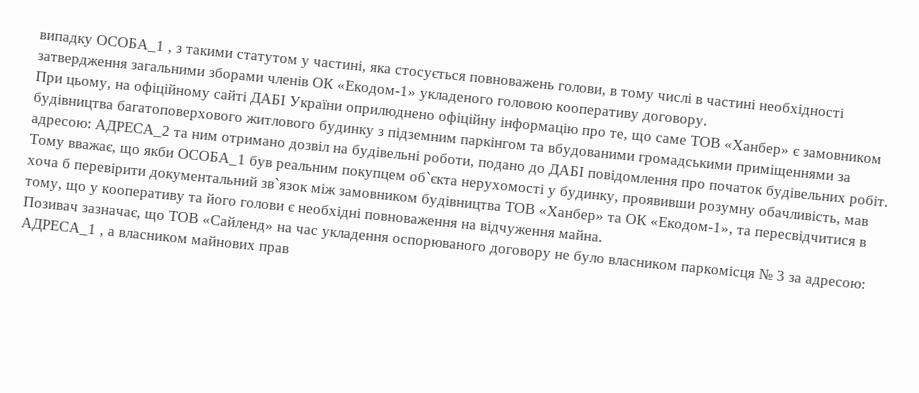випадку ОСОБА_1 , з такими статутом у частині, яка стосується повноважень голови, в тому числі в частині необхідності затвердження загальними зборами членів ОК «Екодом-1» укладеного головою кооперативу договору.
При цьому, на офіційному сайті ДАБІ України оприлюднено офіційну інформацію про те, що саме ТОВ «Ханбер» є замовником будівництва багатоповерхового житлового будинку з підземним паркінгом та вбудованими громадськими приміщеннями за адресою: АДРЕСА_2 та ним отримано дозвіл на будівельні роботи, подано до ДАБІ повідомлення про початок будівельних робіт.
Тому вважає, що якби ОСОБА_1 був реальним покупцем об`єкта нерухомості у будинку, проявивши розумну обачливість, мав хоча б перевірити документальний зв`язок між замовником будівництва ТОВ «Ханбер» та ОК «Екодом-1», та пересвідчитися в тому, що у кооперативу та його голови є необхідні повноваження на відчуження майна.
Позивач зазначає, що ТОВ «Сайленд» на час укладення оспорюваного договору не було власником паркомісця № 3 за адресою: АДРЕСА_1 , а власником майнових прав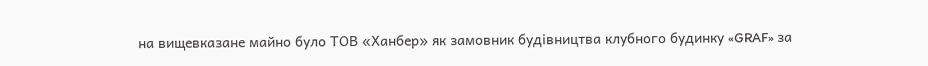на вищевказане майно було ТОВ «Ханбер» як замовник будівництва клубного будинку «GRAF» за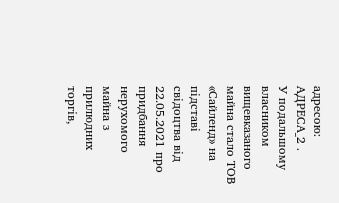адресою: АДРЕСА_2 .
У подальшому власником вищевказаного майна стало ТОВ «Сайленд» на підставі свідоцтва від 22.05.2021 про придбання нерухомого майна з прилюдних торгів,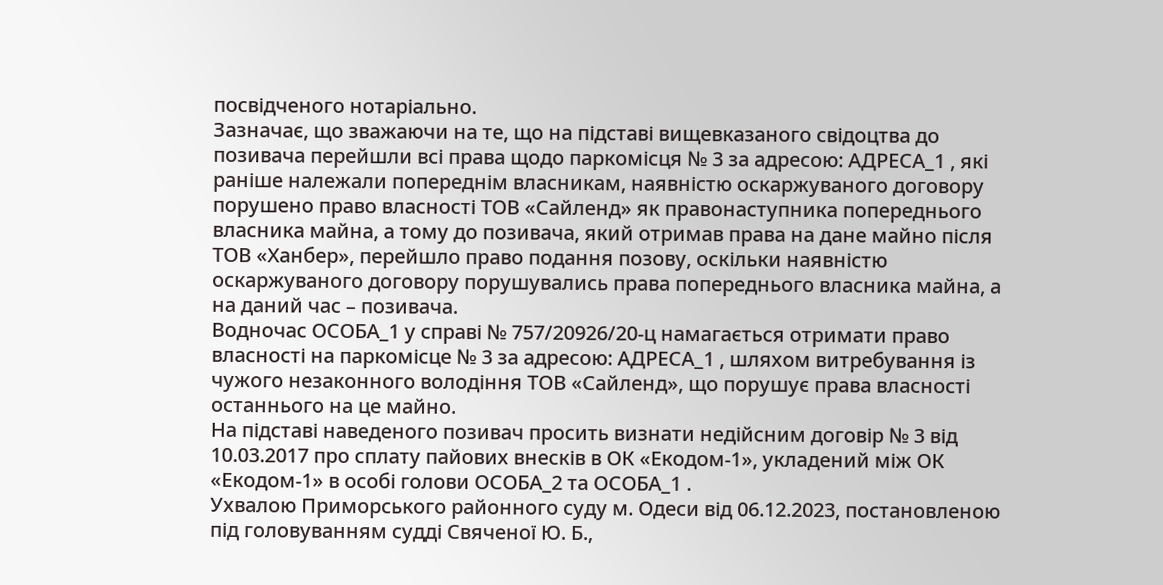посвідченого нотаріально.
Зазначає, що зважаючи на те, що на підставі вищевказаного свідоцтва до позивача перейшли всі права щодо паркомісця № 3 за адресою: АДРЕСА_1 , які раніше належали попереднім власникам, наявністю оскаржуваного договору порушено право власності ТОВ «Сайленд» як правонаступника попереднього власника майна, а тому до позивача, який отримав права на дане майно після ТОВ «Ханбер», перейшло право подання позову, оскільки наявністю оскаржуваного договору порушувались права попереднього власника майна, а на даний час – позивача.
Водночас ОСОБА_1 у справі № 757/20926/20-ц намагається отримати право власності на паркомісце № 3 за адресою: АДРЕСА_1 , шляхом витребування із чужого незаконного володіння ТОВ «Сайленд», що порушує права власності останнього на це майно.
На підставі наведеного позивач просить визнати недійсним договір № 3 від 10.03.2017 про сплату пайових внесків в ОК «Екодом-1», укладений між ОК «Екодом-1» в особі голови ОСОБА_2 та ОСОБА_1 .
Ухвалою Приморського районного суду м. Одеси від 06.12.2023, постановленою під головуванням судді Свяченої Ю. Б.,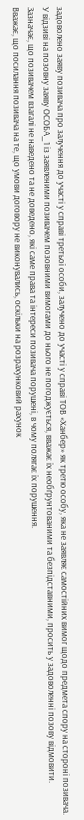задоволено заяву позивача про залучення до участі у справі третьої особи, залучено до участі у справі ТОВ «Ханбер» як третю особу, яка не заявляє самостійних вимог щодо предмета спору на стороні позивача.
У відзиві на позовну заяву ОСОБА_1 із заявленими позивачем позовними вимогами до нього не погоджується, вважає їх необґрунтованими та безпідставними, просить у задоволенні позову відмовити. Зазначає, що позивачем взагалі не наведено та не доведено, які саме права та інтереси позивача порушені, в чому полягає їх порушення.
Вважає, що посилання позивача на те, що умови договору не виконувались, оскільки на розрахунковий рахунок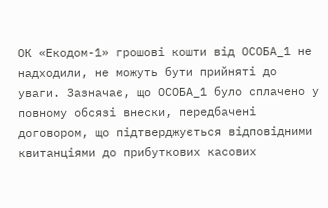ОК «Екодом-1» грошові кошти від ОСОБА_1 не надходили, не можуть бути прийняті до уваги. Зазначає, що ОСОБА_1 було сплачено у повному обсязі внески, передбачені договором, що підтверджується відповідними квитанціями до прибуткових касових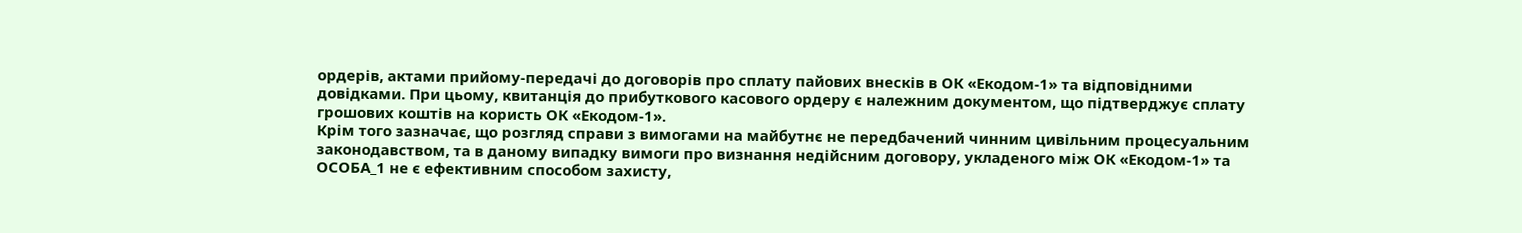ордерів, актами прийому-передачі до договорів про сплату пайових внесків в ОК «Екодом-1» та відповідними довідками. При цьому, квитанція до прибуткового касового ордеру є належним документом, що підтверджує сплату грошових коштів на користь ОК «Екодом-1».
Крім того зазначає, що розгляд справи з вимогами на майбутнє не передбачений чинним цивільним процесуальним законодавством, та в даному випадку вимоги про визнання недійсним договору, укладеного між ОК «Екодом-1» та ОСОБА_1 не є ефективним способом захисту,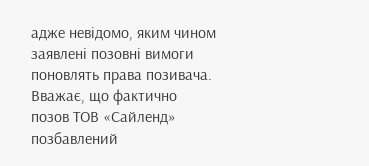адже невідомо, яким чином заявлені позовні вимоги поновлять права позивача.
Вважає, що фактично позов ТОВ «Сайленд» позбавлений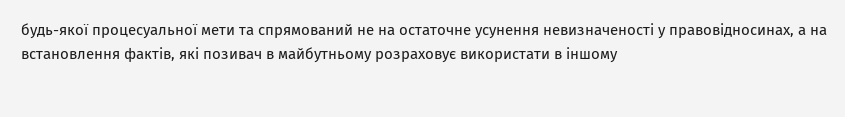будь-якої процесуальної мети та спрямований не на остаточне усунення невизначеності у правовідносинах, а на встановлення фактів, які позивач в майбутньому розраховує використати в іншому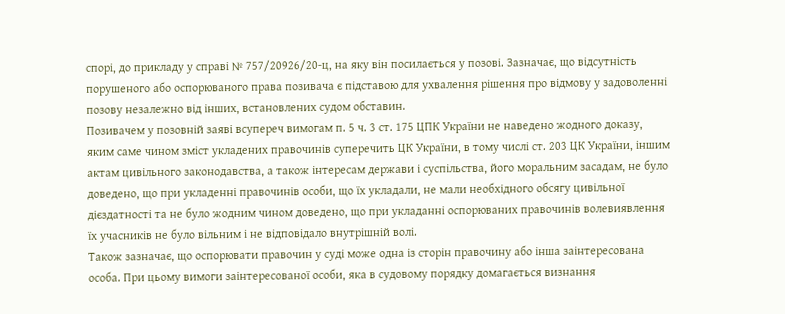спорі, до прикладу у справі № 757/20926/20-ц, на яку він посилається у позові. Зазначає, що відсутність порушеного або оспорюваного права позивача є підставою для ухвалення рішення про відмову у задоволенні позову незалежно від інших, встановлених судом обставин.
Позивачем у позовній заяві всупереч вимогам п. 5 ч. 3 ст. 175 ЦПК України не наведено жодного доказу, яким саме чином зміст укладених правочинів суперечить ЦК України, в тому числі ст. 203 ЦК України, іншим актам цивільного законодавства, а також інтересам держави і суспільства, його моральним засадам, не було доведено, що при укладенні правочинів особи, що їх укладали, не мали необхідного обсягу цивільної дієздатності та не було жодним чином доведено, що при укладанні оспорюваних правочинів волевиявлення їх учасників не було вільним і не відповідало внутрішній волі.
Також зазначає, що оспорювати правочин у суді може одна із сторін правочину або інша заінтересована особа. При цьому вимоги заінтересованої особи, яка в судовому порядку домагається визнання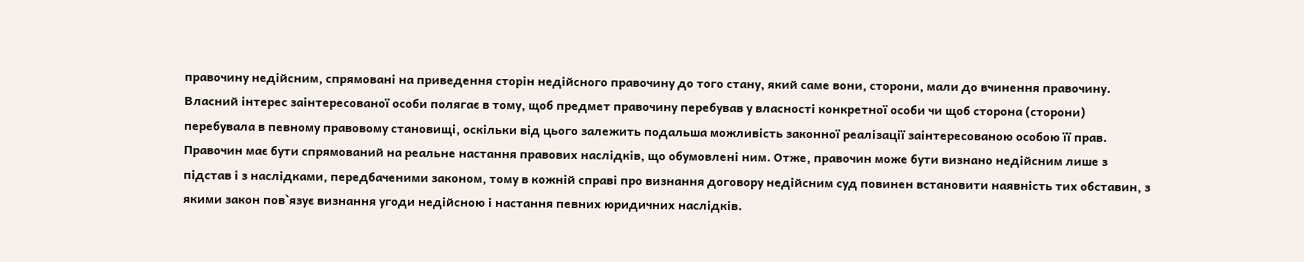правочину недійсним, спрямовані на приведення сторін недійсного правочину до того стану, який саме вони, сторони, мали до вчинення правочину. Власний інтерес заінтересованої особи полягає в тому, щоб предмет правочину перебував у власності конкретної особи чи щоб сторона (сторони) перебувала в певному правовому становищі, оскільки від цього залежить подальша можливість законної реалізації заінтересованою особою її прав. Правочин має бути спрямований на реальне настання правових наслідків, що обумовлені ним. Отже, правочин може бути визнано недійсним лише з підстав і з наслідками, передбаченими законом, тому в кожній справі про визнання договору недійсним суд повинен встановити наявність тих обставин, з якими закон пов`язує визнання угоди недійсною і настання певних юридичних наслідків.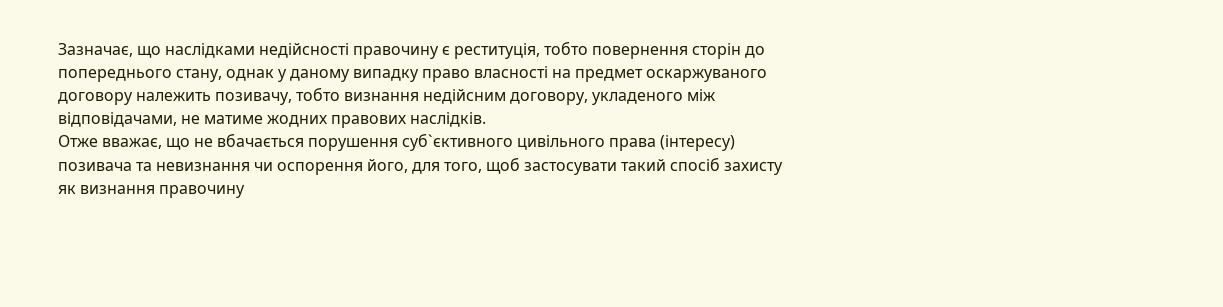Зазначає, що наслідками недійсності правочину є реституція, тобто повернення сторін до попереднього стану, однак у даному випадку право власності на предмет оскаржуваного договору належить позивачу, тобто визнання недійсним договору, укладеного між відповідачами, не матиме жодних правових наслідків.
Отже вважає, що не вбачається порушення суб`єктивного цивільного права (інтересу) позивача та невизнання чи оспорення його, для того, щоб застосувати такий спосіб захисту як визнання правочину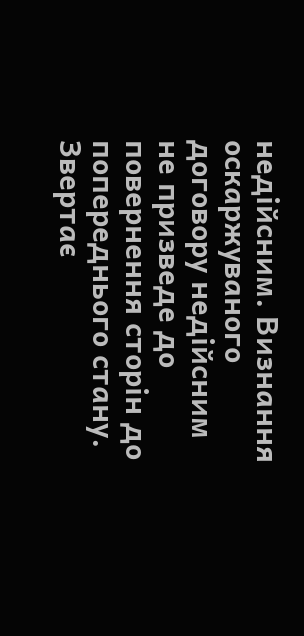недійсним. Визнання оскаржуваного договору недійсним не призведе до повернення сторін до попереднього стану.
Звертає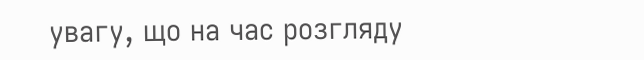увагу, що на час розгляду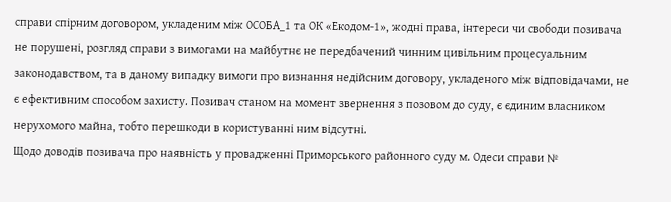справи спірним договором, укладеним між ОСОБА_1 та ОК «Екодом-1», жодні права, інтереси чи свободи позивача не порушені, розгляд справи з вимогами на майбутнє не передбачений чинним цивільним процесуальним законодавством, та в даному випадку вимоги про визнання недійсним договору, укладеного між відповідачами, не є ефективним способом захисту. Позивач станом на момент звернення з позовом до суду, є єдиним власником нерухомого майна, тобто перешкоди в користуванні ним відсутні.
Щодо доводів позивача про наявність у провадженні Приморського районного суду м. Одеси справи №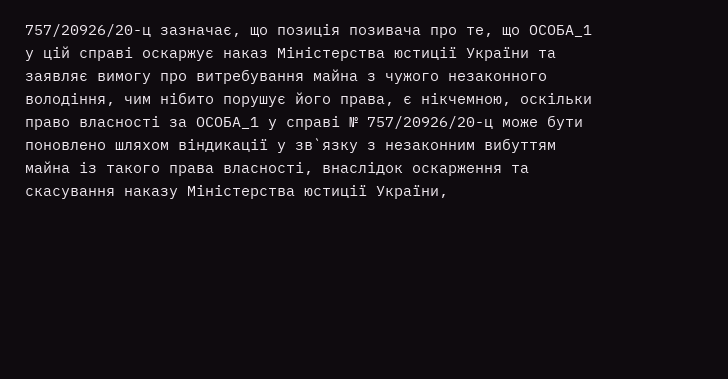757/20926/20-ц зазначає, що позиція позивача про те, що ОСОБА_1 у цій справі оскаржує наказ Міністерства юстиції України та заявляє вимогу про витребування майна з чужого незаконного володіння, чим нібито порушує його права, є нікчемною, оскільки право власності за ОСОБА_1 у справі № 757/20926/20-ц може бути поновлено шляхом віндикації у зв`язку з незаконним вибуттям майна із такого права власності, внаслідок оскарження та скасування наказу Міністерства юстиції України,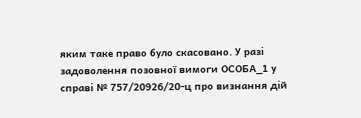яким таке право було скасовано. У разі задоволення позовної вимоги ОСОБА_1 у справі № 757/20926/20-ц про визнання дій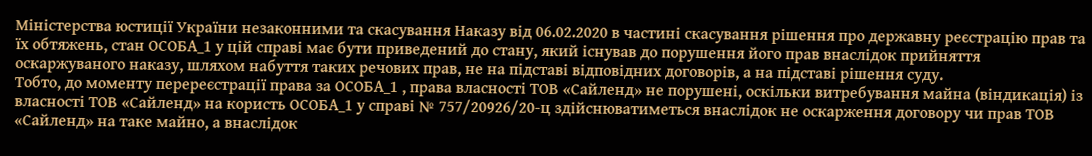Міністерства юстиції України незаконними та скасування Наказу від 06.02.2020 в частині скасування рішення про державну реєстрацію прав та їх обтяжень, стан ОСОБА_1 у цій справі має бути приведений до стану, який існував до порушення його прав внаслідок прийняття оскаржуваного наказу, шляхом набуття таких речових прав, не на підставі відповідних договорів, а на підставі рішення суду.
Тобто, до моменту перереєстрації права за ОСОБА_1 , права власності ТОВ «Сайленд» не порушені, оскільки витребування майна (віндикація) із власності ТОВ «Сайленд» на користь ОСОБА_1 у справі № 757/20926/20-ц здійснюватиметься внаслідок не оскарження договору чи прав ТОВ «Сайленд» на таке майно, а внаслідок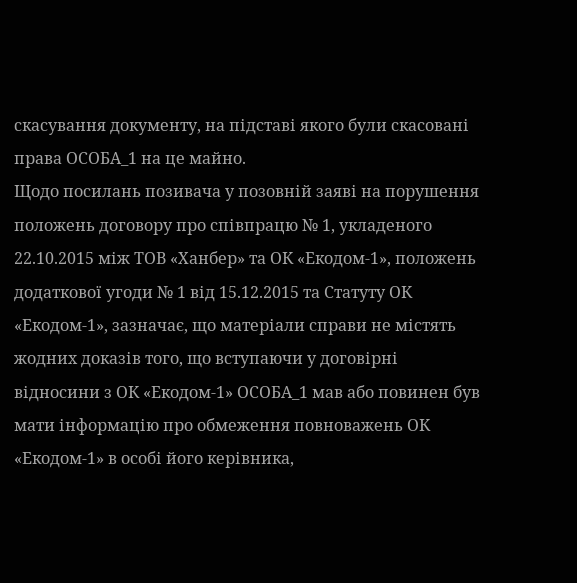скасування документу, на підставі якого були скасовані права ОСОБА_1 на це майно.
Щодо посилань позивача у позовній заяві на порушення положень договору про співпрацю № 1, укладеного 22.10.2015 між ТОВ «Ханбер» та ОК «Екодом-1», положень додаткової угоди № 1 від 15.12.2015 та Статуту ОК «Екодом-1», зазначає, що матеріали справи не містять жодних доказів того, що вступаючи у договірні відносини з ОК «Екодом-1» ОСОБА_1 мав або повинен був мати інформацію про обмеження повноважень ОК «Екодом-1» в особі його керівника,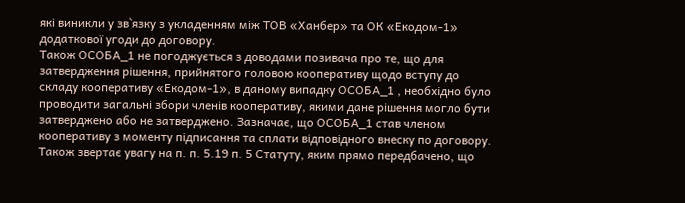які виникли у зв`язку з укладенням між ТОВ «Ханбер» та ОК «Екодом-1» додаткової угоди до договору.
Також ОСОБА_1 не погоджується з доводами позивача про те, що для затвердження рішення, прийнятого головою кооперативу щодо вступу до складу кооперативу «Екодом-1», в даному випадку ОСОБА_1 , необхідно було проводити загальні збори членів кооперативу, якими дане рішення могло бути затверджено або не затверджено. Зазначає, що ОСОБА_1 став членом кооперативу з моменту підписання та сплати відповідного внеску по договору. Також звертає увагу на п. п. 5.19 п. 5 Статуту, яким прямо передбачено, що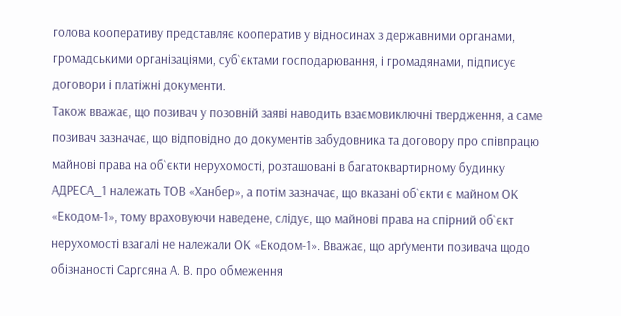голова кооперативу представляє кооператив у відносинах з державними органами, громадськими організаціями, суб`єктами господарювання, і громадянами, підписує договори і платіжні документи.
Також вважає, що позивач у позовній заяві наводить взаємовиключні твердження, а саме позивач зазначає, що відповідно до документів забудовника та договору про співпрацю майнові права на об`єкти нерухомості, розташовані в багатоквартирному будинку АДРЕСА_1 належать ТОВ «Ханбер», а потім зазначає, що вказані об`єкти є майном ОК «Екодом-1», тому враховуючи наведене, слідує, що майнові права на спірний об`єкт нерухомості взагалі не належали ОК «Екодом-1». Вважає, що арґументи позивача щодо обізнаності Саргсяна А. В. про обмеження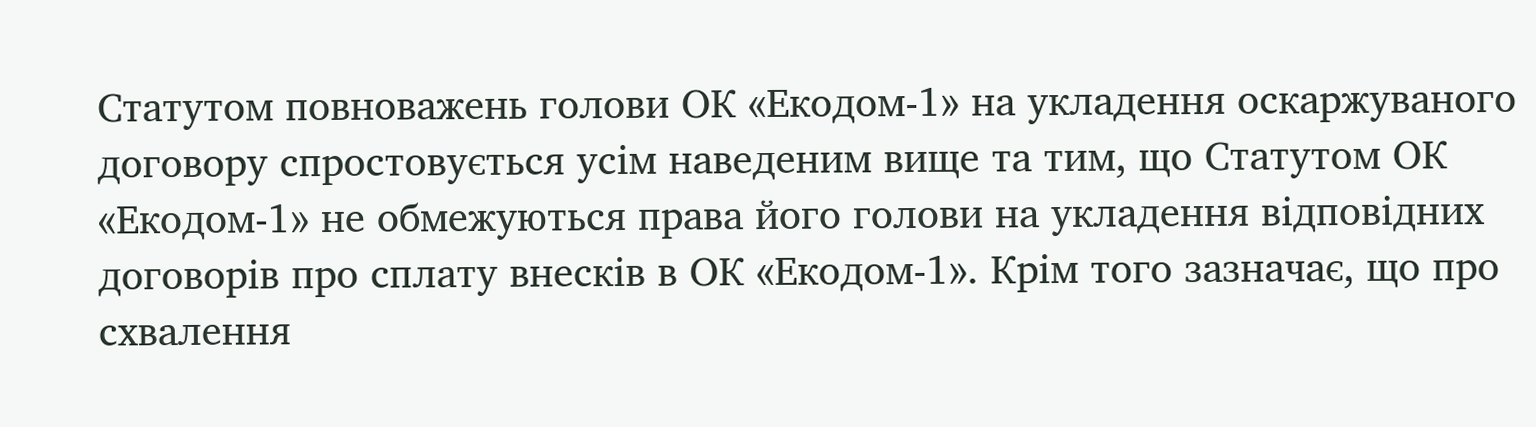Статутом повноважень голови ОК «Екодом-1» на укладення оскаржуваного договору спростовується усім наведеним вище та тим, що Статутом ОК «Екодом-1» не обмежуються права його голови на укладення відповідних договорів про сплату внесків в ОК «Екодом-1». Крім того зазначає, що про схвалення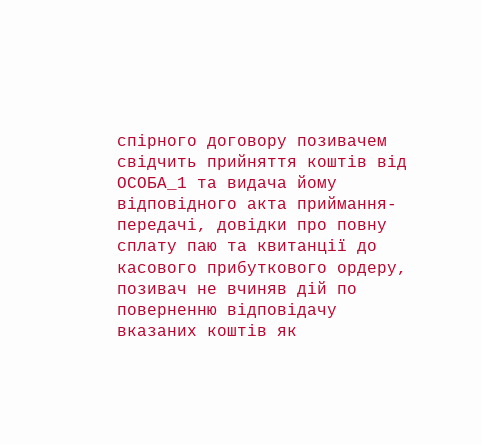спірного договору позивачем свідчить прийняття коштів від ОСОБА_1 та видача йому відповідного акта приймання-передачі, довідки про повну сплату паю та квитанції до касового прибуткового ордеру, позивач не вчиняв дій по поверненню відповідачу вказаних коштів як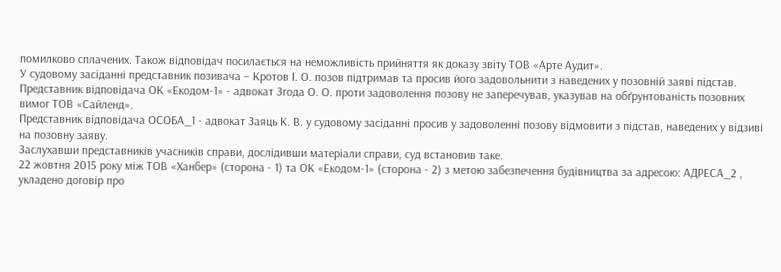помилково сплачених. Також відповідач посилається на неможливість прийняття як доказу звіту ТОВ «Арте Аудит».
У судовому засіданні представник позивача – Кротов І. О. позов підтримав та просив його задовольнити з наведених у позовній заяві підстав.
Представник відповідача ОК «Екодом-1» - адвокат Згода О. О. проти задоволення позову не заперечував, указував на обґрунтованість позовних вимог ТОВ «Сайленд».
Представник відповідача ОСОБА_1 - адвокат Заяць К. В. у судовому засіданні просив у задоволенні позову відмовити з підстав, наведених у відзиві на позовну заяву.
Заслухавши представників учасників справи, дослідивши матеріали справи, суд встановив таке.
22 жовтня 2015 року між ТОВ «Ханбер» (сторона - 1) та ОК «Екодом-1» (сторона - 2) з метою забезпечення будівництва за адресою: АДРЕСА_2 , укладено договір про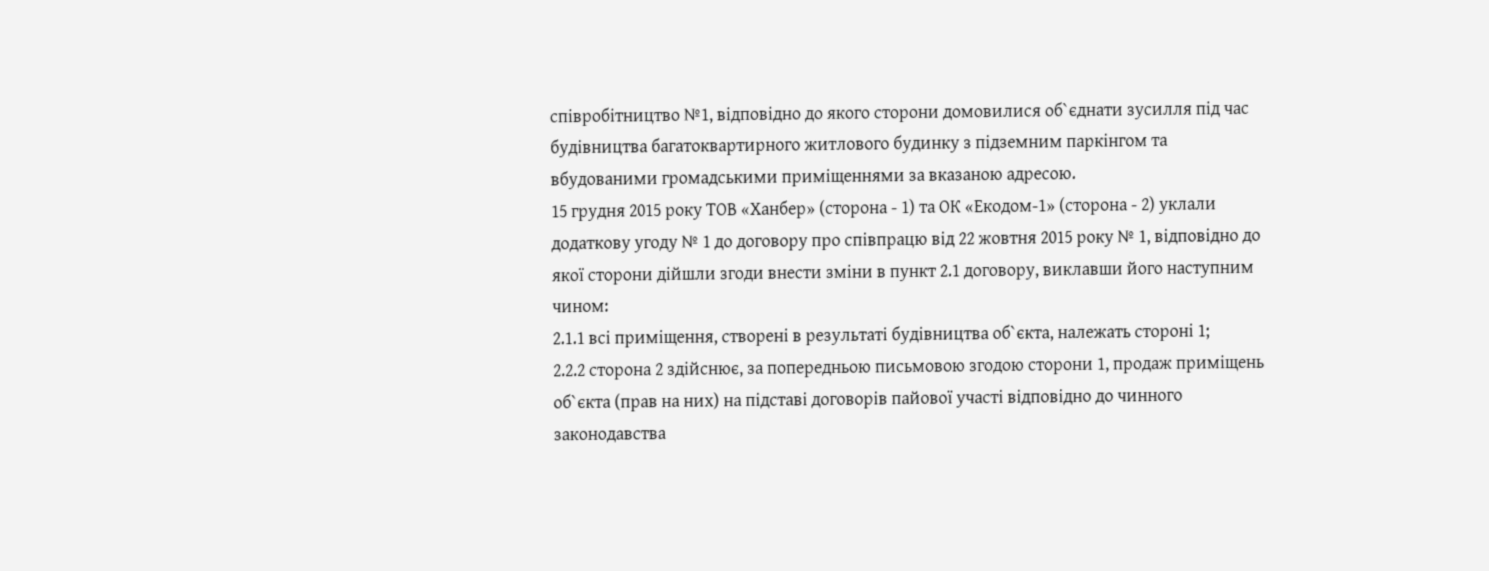співробітництво №1, відповідно до якого сторони домовилися об`єднати зусилля під час будівництва багатоквартирного житлового будинку з підземним паркінгом та вбудованими громадськими приміщеннями за вказаною адресою.
15 грудня 2015 року ТОВ «Ханбер» (сторона - 1) та ОК «Екодом-1» (сторона - 2) уклали додаткову угоду № 1 до договору про співпрацю від 22 жовтня 2015 року № 1, відповідно до якої сторони дійшли згоди внести зміни в пункт 2.1 договору, виклавши його наступним чином:
2.1.1 всі приміщення, створені в результаті будівництва об`єкта, належать стороні 1;
2.2.2 сторона 2 здійснює, за попередньою письмовою згодою сторони 1, продаж приміщень об`єкта (прав на них) на підставі договорів пайової участі відповідно до чинного законодавства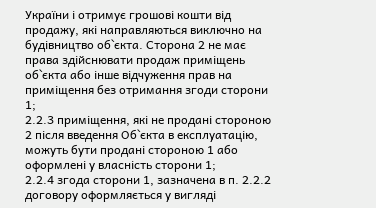України і отримує грошові кошти від продажу, які направляються виключно на будівництво об`єкта. Сторона 2 не має права здійснювати продаж приміщень об`єкта або інше відчуження прав на приміщення без отримання згоди сторони 1;
2.2.3 приміщення, які не продані стороною 2 після введення Об`єкта в експлуатацію, можуть бути продані стороною 1 або оформлені у власність сторони 1;
2.2.4 згода сторони 1, зазначена в п. 2.2.2 договору оформляється у вигляді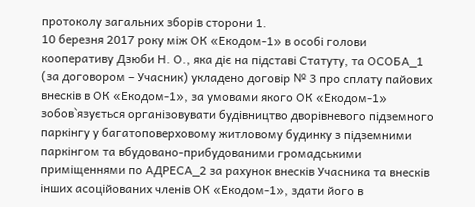протоколу загальних зборів сторони 1.
10 березня 2017 року між ОК «Екодом-1» в особі голови кооперативу Дзюби Н. О., яка діє на підставі Статуту, та ОСОБА_1 (за договором – Учасник) укладено договір № 3 про сплату пайових внесків в ОК «Екодом-1», за умовами якого ОК «Екодом-1» зобов`язується організовувати будівництво дворівневого підземного паркінгу у багатоповерховому житловому будинку з підземними паркінгом та вбудовано-прибудованими громадськими приміщеннями по АДРЕСА_2 за рахунок внесків Учасника та внесків інших асоційованих членів ОК «Екодом-1», здати його в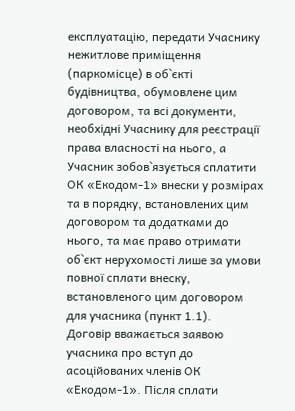експлуатацію, передати Учаснику нежитлове приміщення (паркомісце) в об`єкті будівництва, обумовлене цим договором, та всі документи, необхідні Учаснику для реєстрації права власності на нього, а Учасник зобов`язується сплатити ОК «Екодом-1» внески у розмірах та в порядку, встановлених цим договором та додатками до нього, та має право отримати об`єкт нерухомості лише за умови повної сплати внеску, встановленого цим договором для учасника (пункт 1.1).
Договір вважається заявою учасника про вступ до асоційованих членів ОК «Екодом-1». Після сплати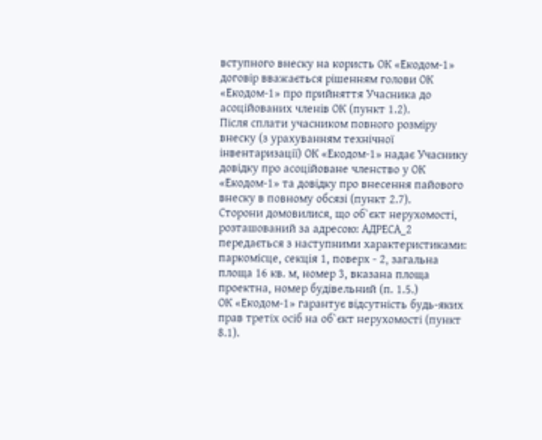вступного внеску на користь ОК «Екодом-1» договір вважається рішенням голови ОК «Екодом-1» про прийняття Учасника до асоційованих членів ОК (пункт 1.2).
Після сплати учасником повного розміру внеску (з урахуванням технічної інвентаризації) ОК «Екодом-1» надає Учаснику довідку про асоційоване членство у ОК «Екодом-1» та довідку про внесення пайового внеску в повному обсязі (пункт 2.7).
Сторони домовилися, що об`єкт нерухомості, розташований за адресою: АДРЕСА_2 передається з наступними характеристиками: паркомісце, секція 1, поверх - 2, загальна площа 16 кв. м, номер 3, вказана площа проектна, номер будівельний (п. 1.5.)
ОК «Екодом-1» гарантує відсутність будь-яких прав третіх осіб на об`єкт нерухомості (пункт 8.1).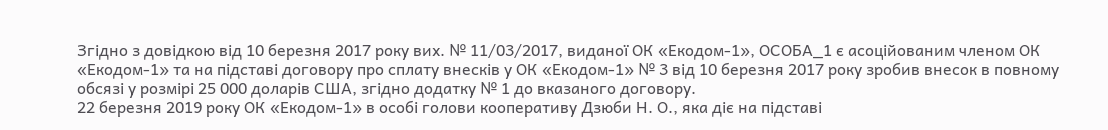Згідно з довідкою від 10 березня 2017 року вих. № 11/03/2017, виданої ОК «Екодом-1», ОСОБА_1 є асоційованим членом ОК «Екодом-1» та на підставі договору про сплату внесків у ОК «Екодом-1» № 3 від 10 березня 2017 року зробив внесок в повному обсязі у розмірі 25 000 доларів США, згідно додатку № 1 до вказаного договору.
22 березня 2019 року ОК «Екодом-1» в особі голови кооперативу Дзюби Н. О., яка діє на підставі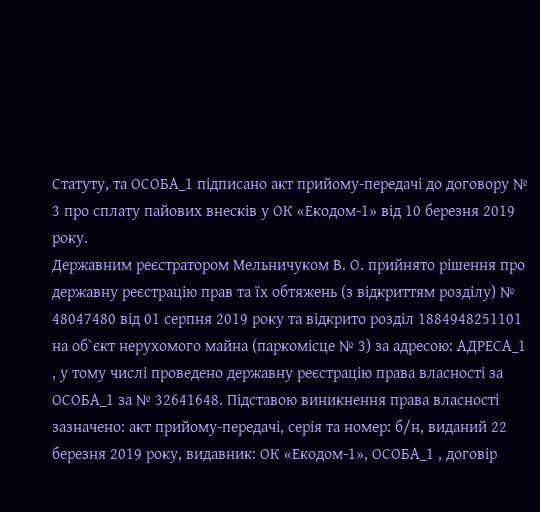Статуту, та ОСОБА_1 підписано акт прийому-передачі до договору № 3 про сплату пайових внесків у ОК «Екодом-1» від 10 березня 2019 року.
Державним реєстратором Мельничуком В. О. прийнято рішення про державну реєстрацію прав та їх обтяжень (з відкриттям розділу) № 48047480 від 01 серпня 2019 року та відкрито розділ 1884948251101 на об`єкт нерухомого майна (паркомісце № 3) за адресою: АДРЕСА_1 , у тому числі проведено державну реєстрацію права власності за ОСОБА_1 за № 32641648. Підставою виникнення права власності зазначено: акт прийому-передачі, серія та номер: б/н, виданий 22 березня 2019 року, видавник: ОК «Екодом-1», ОСОБА_1 , договір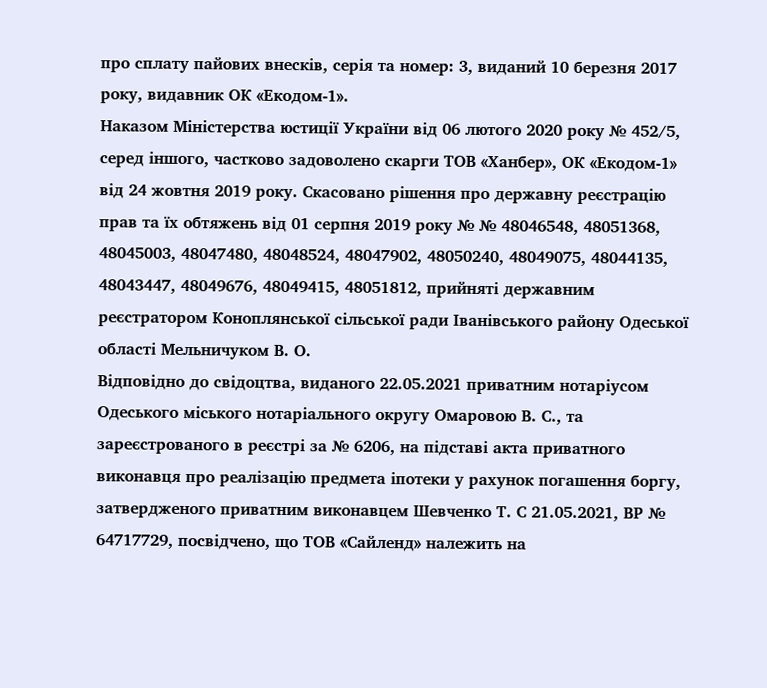про сплату пайових внесків, серія та номер: 3, виданий 10 березня 2017 року, видавник ОК «Екодом-1».
Наказом Міністерства юстиції України від 06 лютого 2020 року № 452/5, серед іншого, частково задоволено скарги ТОВ «Ханбер», ОК «Екодом-1» від 24 жовтня 2019 року. Скасовано рішення про державну реєстрацію прав та їх обтяжень від 01 серпня 2019 року № № 48046548, 48051368, 48045003, 48047480, 48048524, 48047902, 48050240, 48049075, 48044135, 48043447, 48049676, 48049415, 48051812, прийняті державним реєстратором Коноплянської сільської ради Іванівського району Одеської області Мельничуком В. О.
Відповідно до свідоцтва, виданого 22.05.2021 приватним нотаріусом Одеського міського нотаріального округу Омаровою В. С., та зареєстрованого в реєстрі за № 6206, на підставі акта приватного виконавця про реалізацію предмета іпотеки у рахунок погашення боргу, затвердженого приватним виконавцем Шевченко Т. С 21.05.2021, ВР № 64717729, посвідчено, що ТОВ «Сайленд» належить на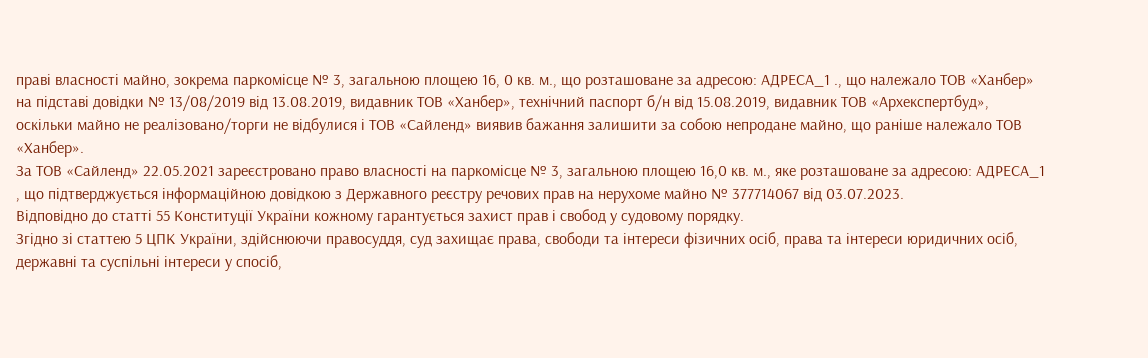праві власності майно, зокрема паркомісце № 3, загальною площею 16, 0 кв. м., що розташоване за адресою: АДРЕСА_1 ., що належало ТОВ «Ханбер» на підставі довідки № 13/08/2019 від 13.08.2019, видавник ТОВ «Ханбер», технічний паспорт б/н від 15.08.2019, видавник ТОВ «Архекспертбуд», оскільки майно не реалізовано/торги не відбулися і ТОВ «Сайленд» виявив бажання залишити за собою непродане майно, що раніше належало ТОВ «Ханбер».
За ТОВ «Сайленд» 22.05.2021 зареєстровано право власності на паркомісце № 3, загальною площею 16,0 кв. м., яке розташоване за адресою: АДРЕСА_1 , що підтверджується інформаційною довідкою з Державного реєстру речових прав на нерухоме майно № 377714067 від 03.07.2023.
Відповідно до статті 55 Конституції України кожному гарантується захист прав і свобод у судовому порядку.
Згідно зі статтею 5 ЦПК України, здійснюючи правосуддя, суд захищає права, свободи та інтереси фізичних осіб, права та інтереси юридичних осіб, державні та суспільні інтереси у спосіб,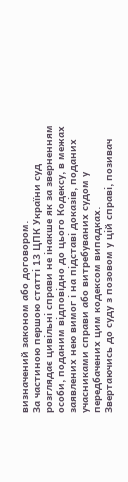визначений законом або договором.
За частиною першою статті 13 ЦПК України суд розглядає цивільні справи не інакше як за зверненням особи, поданим відповідно до цього Кодексу, в межах заявлених нею вимог і на підставі доказів, поданих учасниками справи або витребуваних судом у передбачених цим кодексом випадках.
Звертаючись до суду з позовом у цій справі, позивач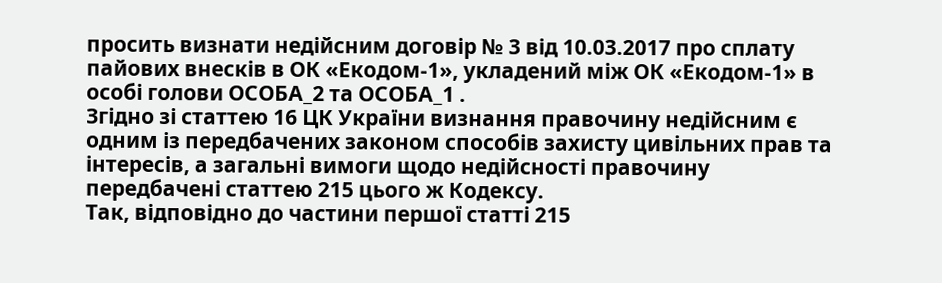просить визнати недійсним договір № 3 від 10.03.2017 про сплату пайових внесків в ОК «Екодом-1», укладений між ОК «Екодом-1» в особі голови ОСОБА_2 та ОСОБА_1 .
Згідно зі статтею 16 ЦК України визнання правочину недійсним є одним із передбачених законом способів захисту цивільних прав та інтересів, а загальні вимоги щодо недійсності правочину передбачені статтею 215 цього ж Кодексу.
Так, відповідно до частини першої статті 215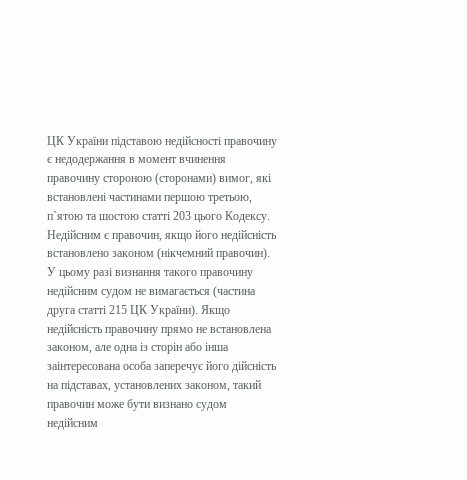ЦК України підставою недійсності правочину є недодержання в момент вчинення правочину стороною (сторонами) вимог, які встановлені частинами першою третьою, п`ятою та шостою статті 203 цього Кодексу.
Недійсним є правочин, якщо його недійсність встановлено законом (нікчемний правочин). У цьому разі визнання такого правочину недійсним судом не вимагається (частина друга статті 215 ЦК України). Якщо недійсність правочину прямо не встановлена законом, але одна із сторін або інша заінтересована особа заперечує його дійсність на підставах, установлених законом, такий правочин може бути визнано судом недійсним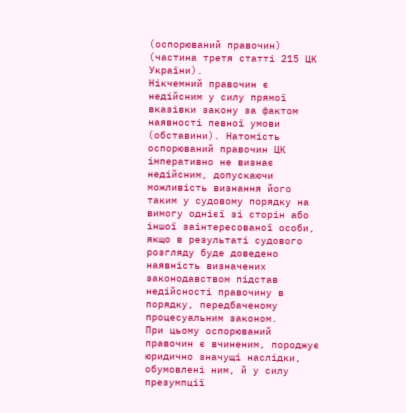(оспорюваний правочин) (частина третя статті 215 ЦК України).
Нікчемний правочин є недійсним у силу прямої вказівки закону за фактом наявності певної умови (обставини). Натомість оспорюваний правочин ЦК імперативно не визнає недійсним, допускаючи можливість визнання його таким у судовому порядку на вимогу однієї зі сторін або іншої заінтересованої особи, якщо в результаті судового розгляду буде доведено наявність визначених законодавством підстав недійсності правочину в порядку, передбаченому процесуальним законом.
При цьому оспорюваний правочин є вчиненим, породжує юридично значущі наслідки, обумовлені ним, й у силу презумпції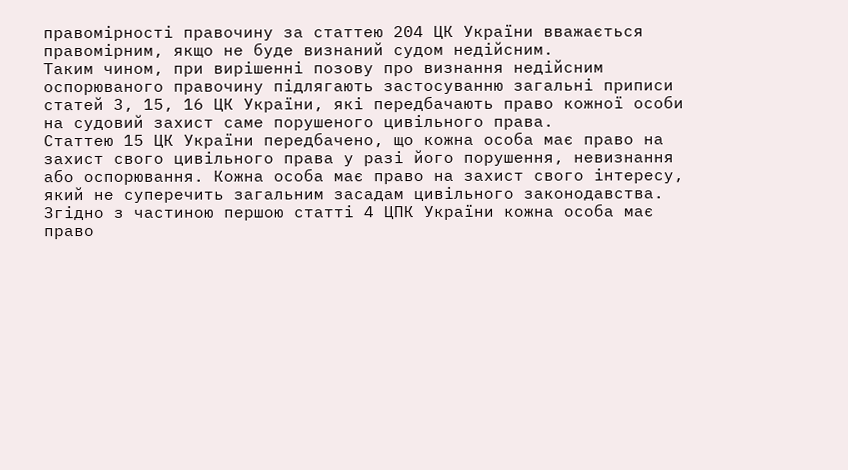правомірності правочину за статтею 204 ЦК України вважається правомірним, якщо не буде визнаний судом недійсним.
Таким чином, при вирішенні позову про визнання недійсним оспорюваного правочину підлягають застосуванню загальні приписи статей 3, 15, 16 ЦК України, які передбачають право кожної особи на судовий захист саме порушеного цивільного права.
Статтею 15 ЦК України передбачено, що кожна особа має право на захист свого цивільного права у разі його порушення, невизнання або оспорювання. Кожна особа має право на захист свого інтересу, який не суперечить загальним засадам цивільного законодавства.
Згідно з частиною першою статті 4 ЦПК України кожна особа має право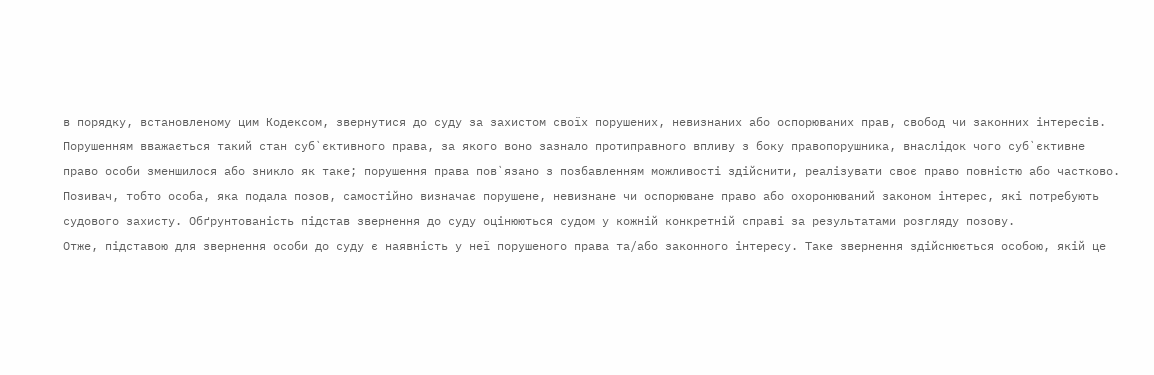в порядку, встановленому цим Кодексом, звернутися до суду за захистом своїх порушених, невизнаних або оспорюваних прав, свобод чи законних інтересів.
Порушенням вважається такий стан суб`єктивного права, за якого воно зазнало протиправного впливу з боку правопорушника, внаслідок чого суб`єктивне право особи зменшилося або зникло як таке; порушення права пов`язано з позбавленням можливості здійснити, реалізувати своє право повністю або частково.
Позивач, тобто особа, яка подала позов, самостійно визначає порушене, невизнане чи оспорюване право або охоронюваний законом інтерес, які потребують судового захисту. Обґрунтованість підстав звернення до суду оцінюються судом у кожній конкретній справі за результатами розгляду позову.
Отже, підставою для звернення особи до суду є наявність у неї порушеного права та/або законного інтересу. Таке звернення здійснюється особою, якій це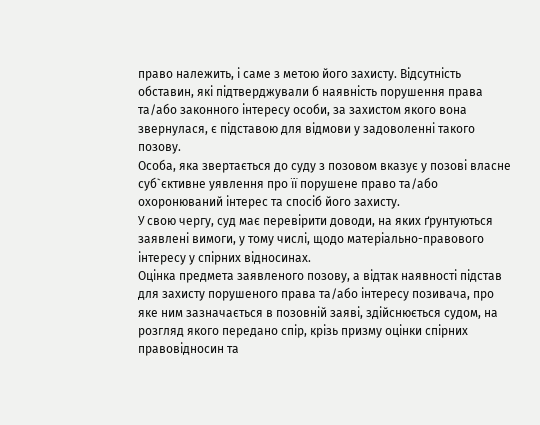право належить, і саме з метою його захисту. Відсутність обставин, які підтверджували б наявність порушення права та/або законного інтересу особи, за захистом якого вона звернулася, є підставою для відмови у задоволенні такого позову.
Особа, яка звертається до суду з позовом вказує у позові власне суб`єктивне уявлення про її порушене право та/або охоронюваний інтерес та спосіб його захисту.
У свою чергу, суд має перевірити доводи, на яких ґрунтуються заявлені вимоги, у тому числі, щодо матеріально-правового інтересу у спірних відносинах.
Оцінка предмета заявленого позову, а відтак наявності підстав для захисту порушеного права та/або інтересу позивача, про яке ним зазначається в позовній заяві, здійснюється судом, на розгляд якого передано спір, крізь призму оцінки спірних правовідносин та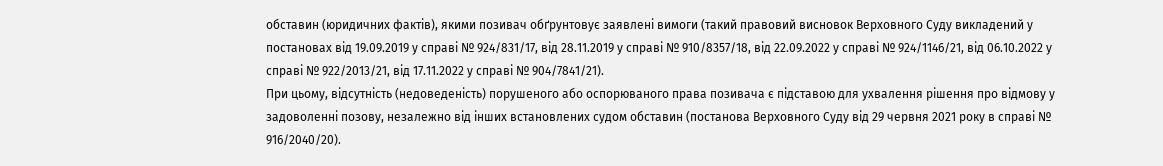обставин (юридичних фактів), якими позивач обґрунтовує заявлені вимоги (такий правовий висновок Верховного Суду викладений у постановах від 19.09.2019 у справі № 924/831/17, від 28.11.2019 у справі № 910/8357/18, від 22.09.2022 у справі № 924/1146/21, від 06.10.2022 у справі № 922/2013/21, від 17.11.2022 у справі № 904/7841/21).
При цьому, відсутність (недоведеність) порушеного або оспорюваного права позивача є підставою для ухвалення рішення про відмову у задоволенні позову, незалежно від інших встановлених судом обставин (постанова Верховного Суду від 29 червня 2021 року в справі № 916/2040/20).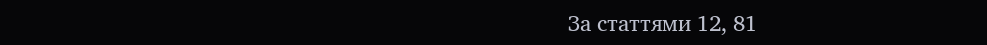За статтями 12, 81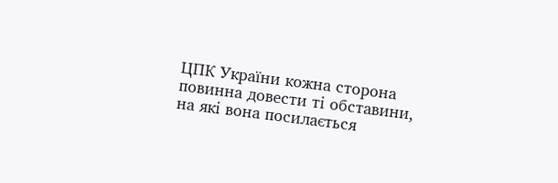ЦПК України кожна сторона повинна довести ті обставини, на які вона посилається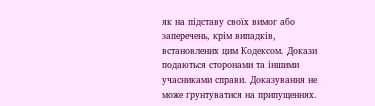як на підставу своїх вимог або заперечень, крім випадків, встановлених цим Кодексом. Докази подаються сторонами та іншими учасниками справи. Доказування не може ґрунтуватися на припущеннях.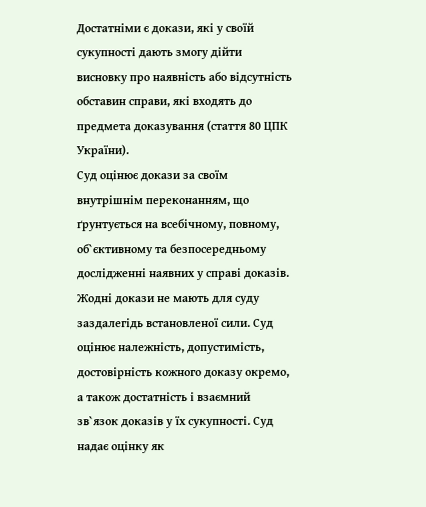Достатніми є докази, які у своїй сукупності дають змогу дійти висновку про наявність або відсутність обставин справи, які входять до предмета доказування (стаття 80 ЦПК України).
Суд оцінює докази за своїм внутрішнім переконанням, що ґрунтується на всебічному, повному, об`єктивному та безпосередньому дослідженні наявних у справі доказів. Жодні докази не мають для суду заздалегідь встановленої сили. Суд оцінює належність, допустимість, достовірність кожного доказу окремо, а також достатність і взаємний зв`язок доказів у їх сукупності. Суд надає оцінку як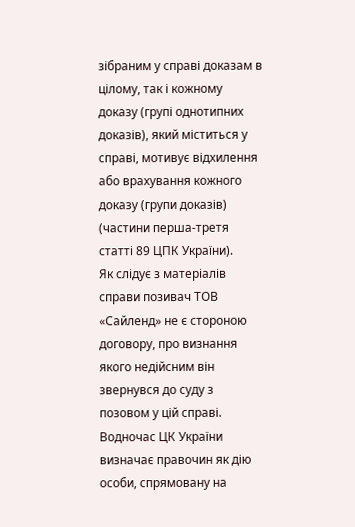зібраним у справі доказам в цілому, так і кожному доказу (групі однотипних доказів), який міститься у справі, мотивує відхилення або врахування кожного доказу (групи доказів) (частини перша-третя статті 89 ЦПК України).
Як слідує з матеріалів справи позивач ТОВ «Сайленд» не є стороною договору, про визнання якого недійсним він звернувся до суду з позовом у цій справі.
Водночас ЦК України визначає правочин як дію особи, спрямовану на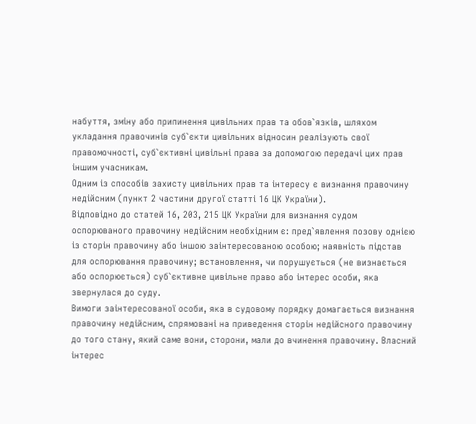набуття, зміну або припинення цивільних прав та обов`язків, шляхом укладання правочинів суб`єкти цивільних відносин реалізують свої правомочності, суб`єктивні цивільні права за допомогою передачі цих прав іншим учасникам.
Одним із способів захисту цивільних прав та інтересу є визнання правочину недійсним (пункт 2 частини другої статті 16 ЦК України).
Відповідно до статей 16, 203, 215 ЦК України для визнання судом оспорюваного правочину недійсним необхідним є: пред`явлення позову однією із сторін правочину або іншою заінтересованою особою; наявність підстав для оспорювання правочину; встановлення, чи порушується (не визнається або оспорюється) суб`єктивне цивільне право або інтерес особи, яка звернулася до суду.
Вимоги заінтересованої особи, яка в судовому порядку домагається визнання правочину недійсним, спрямовані на приведення сторін недійсного правочину до того стану, який саме вони, сторони, мали до вчинення правочину. Власний інтерес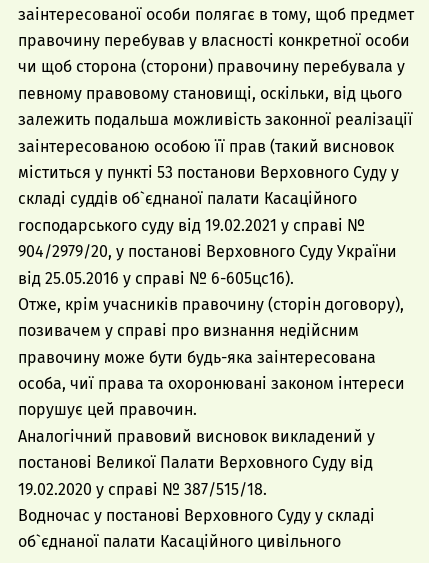заінтересованої особи полягає в тому, щоб предмет правочину перебував у власності конкретної особи чи щоб сторона (сторони) правочину перебувала у певному правовому становищі, оскільки, від цього залежить подальша можливість законної реалізації заінтересованою особою її прав (такий висновок міститься у пункті 53 постанови Верховного Суду у складі суддів об`єднаної палати Касаційного господарського суду від 19.02.2021 у справі № 904/2979/20, у постанові Верховного Суду України від 25.05.2016 у справі № 6-605цс16).
Отже, крім учасників правочину (сторін договору), позивачем у справі про визнання недійсним правочину може бути будь-яка заінтересована особа, чиї права та охоронювані законом інтереси порушує цей правочин.
Аналогічний правовий висновок викладений у постанові Великої Палати Верховного Суду від 19.02.2020 у справі № 387/515/18.
Водночас у постанові Верховного Суду у складі об`єднаної палати Касаційного цивільного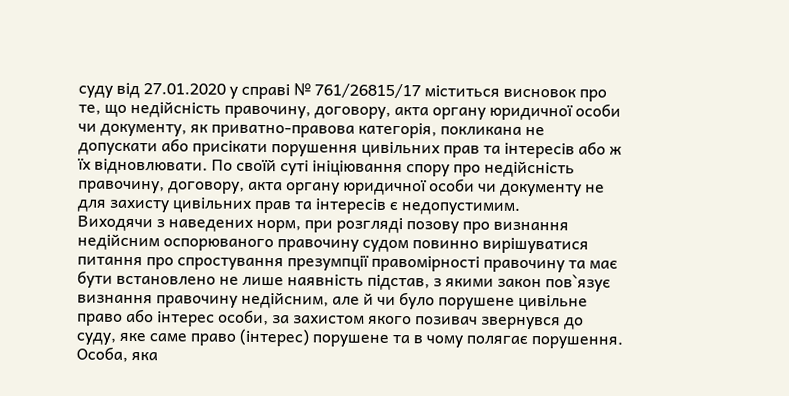суду від 27.01.2020 у справі № 761/26815/17 міститься висновок про те, що недійсність правочину, договору, акта органу юридичної особи чи документу, як приватно-правова категорія, покликана не допускати або присікати порушення цивільних прав та інтересів або ж їх відновлювати. По своїй суті ініціювання спору про недійсність правочину, договору, акта органу юридичної особи чи документу не для захисту цивільних прав та інтересів є недопустимим.
Виходячи з наведених норм, при розгляді позову про визнання недійсним оспорюваного правочину судом повинно вирішуватися питання про спростування презумпції правомірності правочину та має бути встановлено не лише наявність підстав, з якими закон пов`язує визнання правочину недійсним, але й чи було порушене цивільне право або інтерес особи, за захистом якого позивач звернувся до суду, яке саме право (інтерес) порушене та в чому полягає порушення.
Особа, яка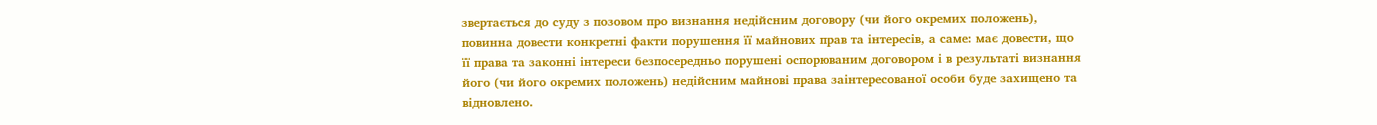звертається до суду з позовом про визнання недійсним договору (чи його окремих положень), повинна довести конкретні факти порушення її майнових прав та інтересів, а саме: має довести, що її права та законні інтереси безпосередньо порушені оспорюваним договором і в результаті визнання його (чи його окремих положень) недійсним майнові права заінтересованої особи буде захищено та відновлено.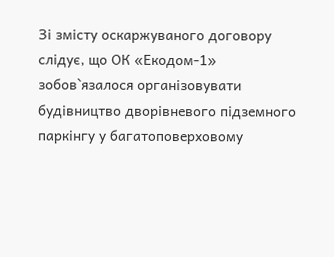Зі змісту оскаржуваного договору слідує, що ОК «Екодом-1» зобов`язалося організовувати будівництво дворівневого підземного паркінгу у багатоповерховому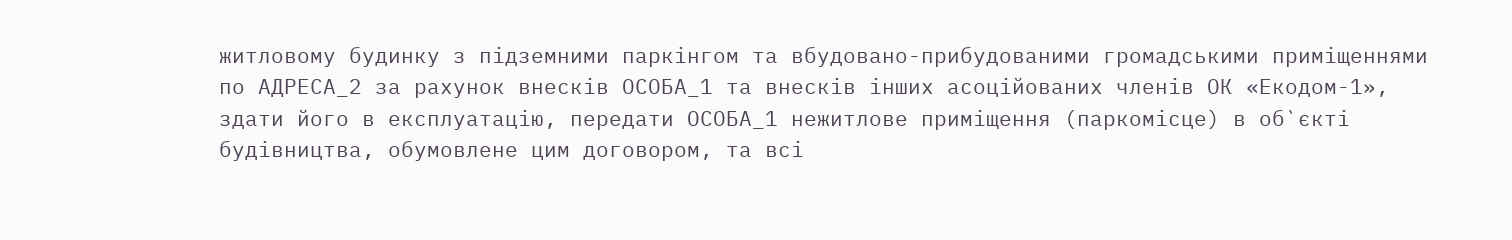житловому будинку з підземними паркінгом та вбудовано-прибудованими громадськими приміщеннями по АДРЕСА_2 за рахунок внесків ОСОБА_1 та внесків інших асоційованих членів ОК «Екодом-1», здати його в експлуатацію, передати ОСОБА_1 нежитлове приміщення (паркомісце) в об`єкті будівництва, обумовлене цим договором, та всі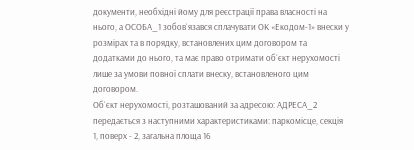документи, необхідні йому для реєстрації права власності на нього, а ОСОБА_1 зобов`язався сплачувати ОК «Екодом-1» внески у розмірах та в порядку, встановлених цим договором та додатками до нього, та має право отримати об`єкт нерухомості лише за умови повної сплати внеску, встановленого цим договором.
Об`єкт нерухомості, розташований за адресою: АДРЕСА_2 передається з наступними характеристиками: паркомісце, секція 1, поверх - 2, загальна площа 16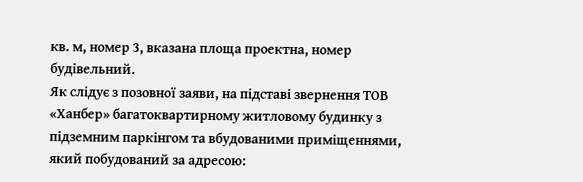кв. м, номер 3, вказана площа проектна, номер будівельний.
Як слідує з позовної заяви, на підставі звернення ТОВ «Ханбер» багатоквартирному житловому будинку з підземним паркінгом та вбудованими приміщеннями, який побудований за адресою: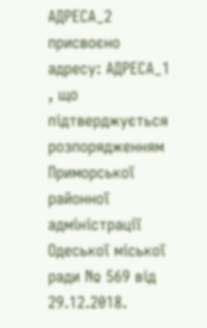АДРЕСА_2 присвоєно адресу: АДРЕСА_1 , що підтверджується розпорядженням Приморської районної адміністрації Одеської міської ради № 569 від 29.12.2018.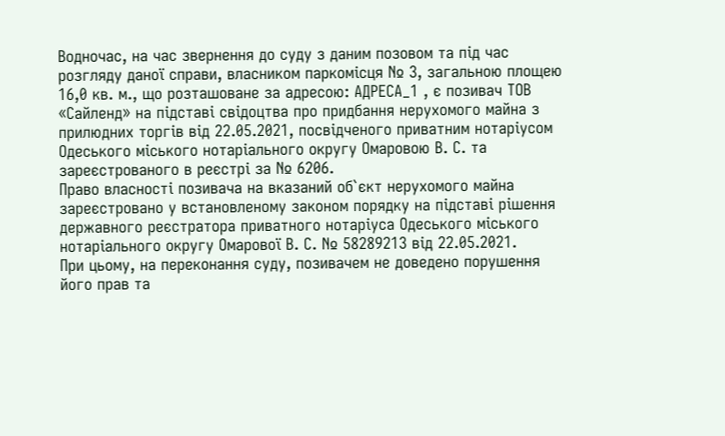Водночас, на час звернення до суду з даним позовом та під час розгляду даної справи, власником паркомісця № 3, загальною площею 16,0 кв. м., що розташоване за адресою: АДРЕСА_1 , є позивач ТОВ «Сайленд» на підставі свідоцтва про придбання нерухомого майна з прилюдних торгів від 22.05.2021, посвідченого приватним нотаріусом Одеського міського нотаріального округу Омаровою В. С. та зареєстрованого в реєстрі за № 6206.
Право власності позивача на вказаний об`єкт нерухомого майна зареєстровано у встановленому законом порядку на підставі рішення державного реєстратора приватного нотаріуса Одеського міського нотаріального округу Омарової В. С. № 58289213 від 22.05.2021.
При цьому, на переконання суду, позивачем не доведено порушення його прав та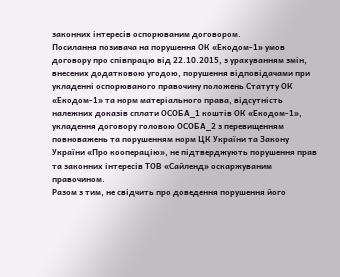законних інтересів оспорюваним договором.
Посилання позивача на порушення ОК «Екодом-1» умов договору про співпрацю від 22.10.2015, з урахуванням змін, внесених додатковою угодою, порушення відповідачами при укладенні оспорюваного правочину положень Статуту ОК «Екодом-1» та норм матеріального права, відсутність належних доказів сплати ОСОБА_1 коштів ОК «Екодом-1», укладення договору головою ОСОБА_2 з перевищенням повноважень та порушенням норм ЦК України та Закону України «Про кооперацію», не підтверджують порушення прав та законних інтересів ТОВ «Сайленд» оскаржуваним правочином.
Разом з тим, не свідчить про доведення порушення його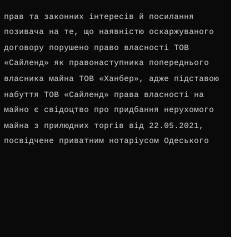прав та законних інтересів й посилання позивача на те, що наявністю оскаржуваного договору порушено право власності ТОВ «Сайленд» як правонаступника попереднього власника майна ТОВ «Ханбер», адже підставою набуття ТОВ «Сайленд» права власності на майно є свідоцтво про придбання нерухомого майна з прилюдних торгів від 22.05.2021, посвідчене приватним нотаріусом Одеського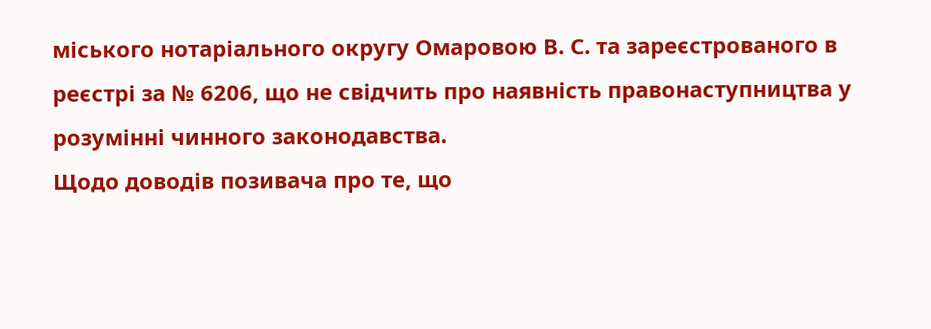міського нотаріального округу Омаровою В. С. та зареєстрованого в реєстрі за № 6206, що не свідчить про наявність правонаступництва у розумінні чинного законодавства.
Щодо доводів позивача про те, що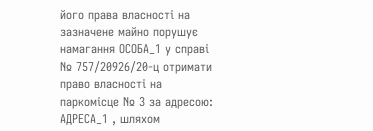його права власності на зазначене майно порушує намагання ОСОБА_1 у справі № 757/20926/20-ц отримати право власності на паркомісце № 3 за адресою: АДРЕСА_1 , шляхом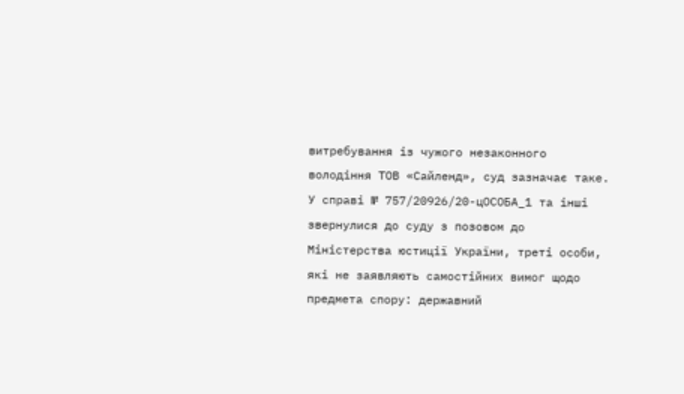витребування із чужого незаконного володіння ТОВ «Сайленд», суд зазначає таке.
У справі № 757/20926/20-цОСОБА_1 та інші звернулися до суду з позовом до Міністерства юстиції України, треті особи, які не заявляють самостійних вимог щодо предмета спору: державний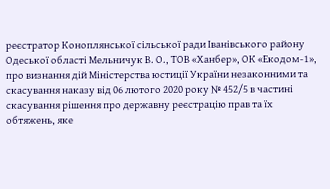реєстратор Коноплянської сільської ради Іванівського району Одеської області Мельничук В. О., ТОВ «Ханбер», ОК «Екодом-1», про визнання дій Міністерства юстиції України незаконними та скасування наказу від 06 лютого 2020 року № 452/5 в частині скасування рішення про державну реєстрацію прав та їх обтяжень, яке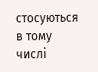стосуються в тому числі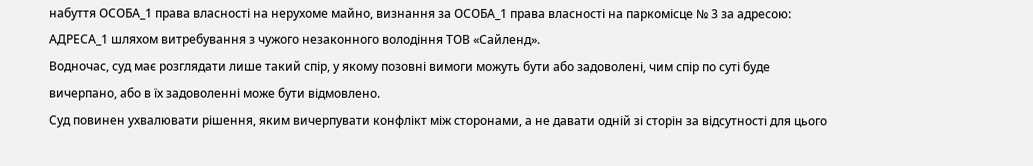набуття ОСОБА_1 права власності на нерухоме майно, визнання за ОСОБА_1 права власності на паркомісце № 3 за адресою: АДРЕСА_1 шляхом витребування з чужого незаконного володіння ТОВ «Сайленд».
Водночас, суд має розглядати лише такий спір, у якому позовні вимоги можуть бути або задоволені, чим спір по суті буде вичерпано, або в їх задоволенні може бути відмовлено.
Суд повинен ухвалювати рішення, яким вичерпувати конфлікт між сторонами, а не давати одній зі сторін за відсутності для цього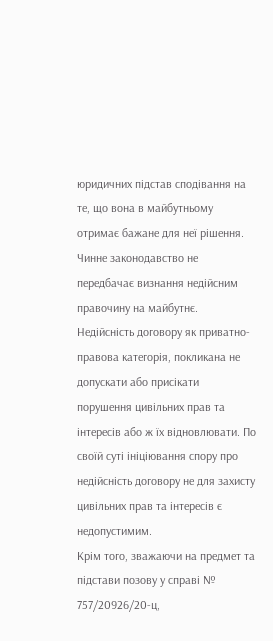юридичних підстав сподівання на те, що вона в майбутньому отримає бажане для неї рішення.
Чинне законодавство не передбачає визнання недійсним правочину на майбутнє.
Недійсність договору як приватно-правова категорія, покликана не допускати або присікати порушення цивільних прав та інтересів або ж їх відновлювати. По своїй суті ініціювання спору про недійсність договору не для захисту цивільних прав та інтересів є недопустимим.
Крім того, зважаючи на предмет та підстави позову у справі № 757/20926/20-ц,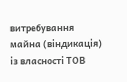витребування майна (віндикація) із власності ТОВ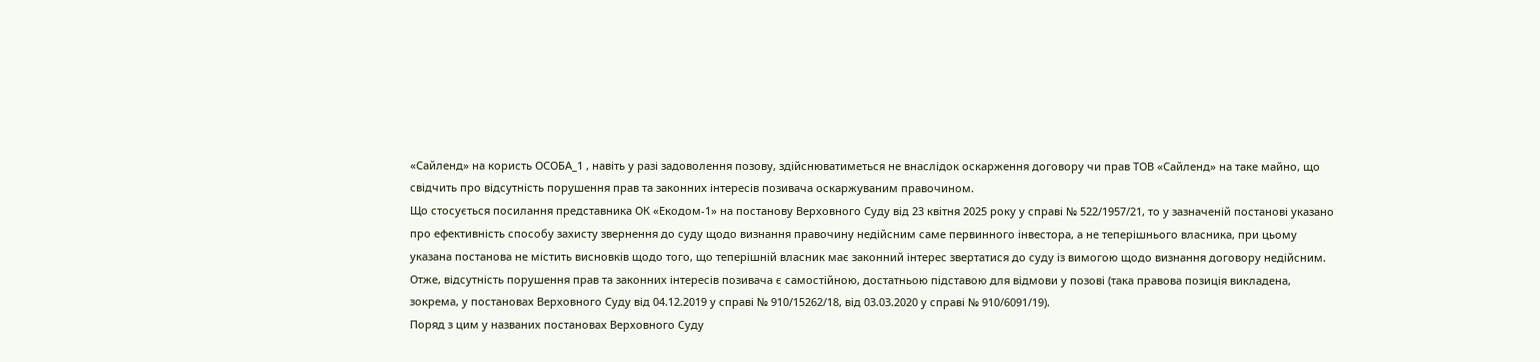«Сайленд» на користь ОСОБА_1 , навіть у разі задоволення позову, здійснюватиметься не внаслідок оскарження договору чи прав ТОВ «Сайленд» на таке майно, що свідчить про відсутність порушення прав та законних інтересів позивача оскаржуваним правочином.
Що стосується посилання представника ОК «Екодом-1» на постанову Верховного Суду від 23 квітня 2025 року у справі № 522/1957/21, то у зазначеній постанові указано про ефективність способу захисту звернення до суду щодо визнання правочину недійсним саме первинного інвестора, а не теперішнього власника, при цьому указана постанова не містить висновків щодо того, що теперішній власник має законний інтерес звертатися до суду із вимогою щодо визнання договору недійсним.
Отже, відсутність порушення прав та законних інтересів позивача є самостійною, достатньою підставою для відмови у позові (така правова позиція викладена, зокрема, у постановах Верховного Суду від 04.12.2019 у справі № 910/15262/18, від 03.03.2020 у справі № 910/6091/19).
Поряд з цим у названих постановах Верховного Суду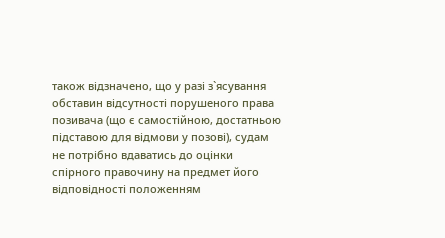також відзначено, що у разі з`ясування обставин відсутності порушеного права позивача (що є самостійною, достатньою підставою для відмови у позові), судам не потрібно вдаватись до оцінки спірного правочину на предмет його відповідності положенням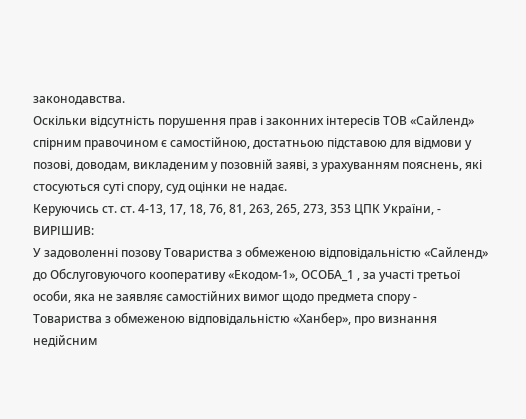законодавства.
Оскільки відсутність порушення прав і законних інтересів ТОВ «Сайленд» спірним правочином є самостійною, достатньою підставою для відмови у позові, доводам, викладеним у позовній заяві, з урахуванням пояснень, які стосуються суті спору, суд оцінки не надає.
Керуючись ст. ст. 4-13, 17, 18, 76, 81, 263, 265, 273, 353 ЦПК України, -
ВИРІШИВ:
У задоволенні позову Товариства з обмеженою відповідальністю «Сайленд» до Обслуговуючого кооперативу «Екодом-1», ОСОБА_1 , за участі третьої особи, яка не заявляє самостійних вимог щодо предмета спору - Товариства з обмеженою відповідальністю «Ханбер», про визнання недійсним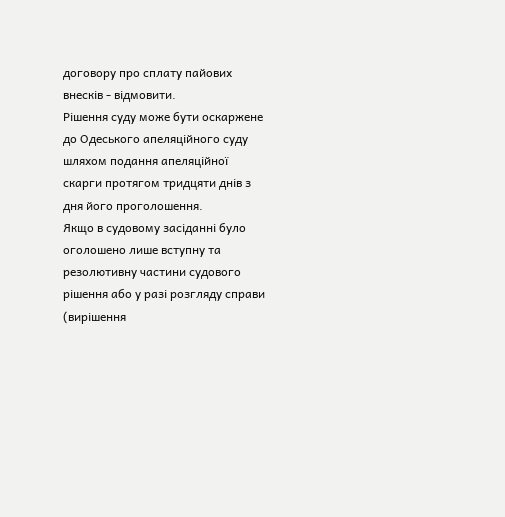договору про сплату пайових внесків - відмовити.
Рішення суду може бути оскаржене до Одеського апеляційного суду шляхом подання апеляційної скарги протягом тридцяти днів з дня його проголошення.
Якщо в судовому засіданні було оголошено лише вступну та резолютивну частини судового рішення або у разі розгляду справи (вирішення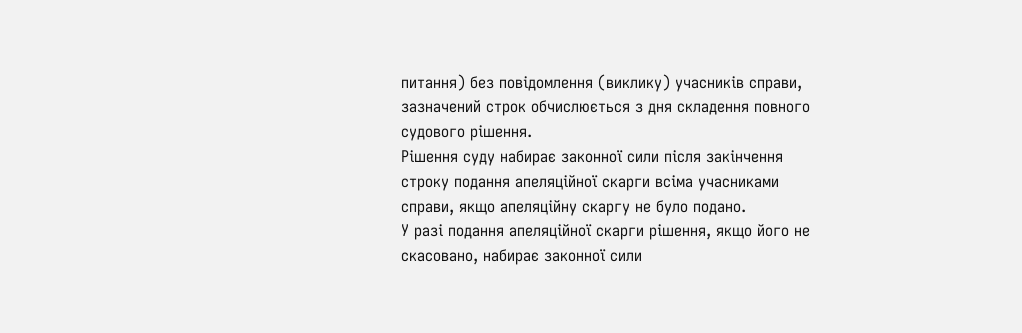питання) без повідомлення (виклику) учасників справи, зазначений строк обчислюється з дня складення повного судового рішення.
Рішення суду набирає законної сили після закінчення строку подання апеляційної скарги всіма учасниками справи, якщо апеляційну скаргу не було подано.
У разі подання апеляційної скарги рішення, якщо його не скасовано, набирає законної сили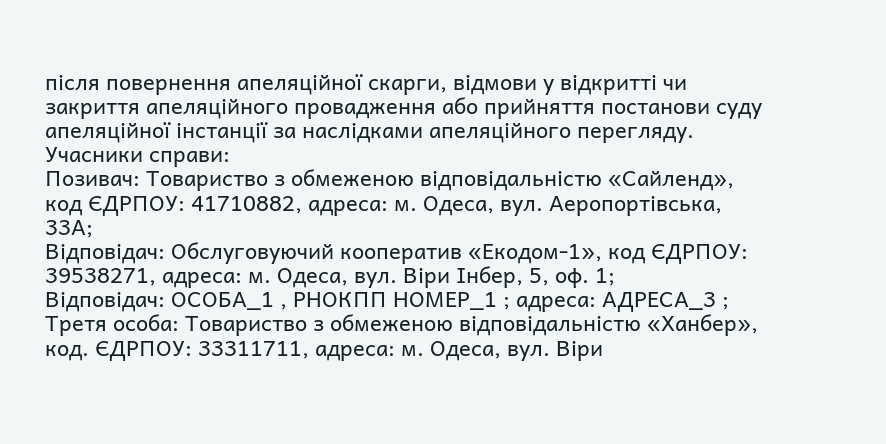після повернення апеляційної скарги, відмови у відкритті чи закриття апеляційного провадження або прийняття постанови суду апеляційної інстанції за наслідками апеляційного перегляду.
Учасники справи:
Позивач: Товариство з обмеженою відповідальністю «Сайленд», код ЄДРПОУ: 41710882, адреса: м. Одеса, вул. Аеропортівська, 33А;
Відповідач: Обслуговуючий кооператив «Екодом-1», код ЄДРПОУ: 39538271, адреса: м. Одеса, вул. Віри Інбер, 5, оф. 1;
Відповідач: ОСОБА_1 , РНОКПП НОМЕР_1 ; адреса: АДРЕСА_3 ;
Третя особа: Товариство з обмеженою відповідальністю «Ханбер», код. ЄДРПОУ: 33311711, адреса: м. Одеса, вул. Віри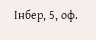Інбер, 5, оф.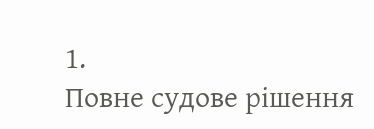1.
Повне судове рішення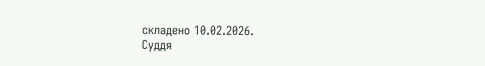складено 10.02.2026.
Суддя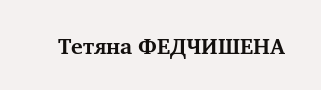Тетяна ФЕДЧИШЕНА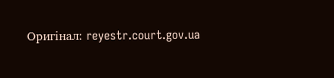Оригінал: reyestr.court.gov.ua